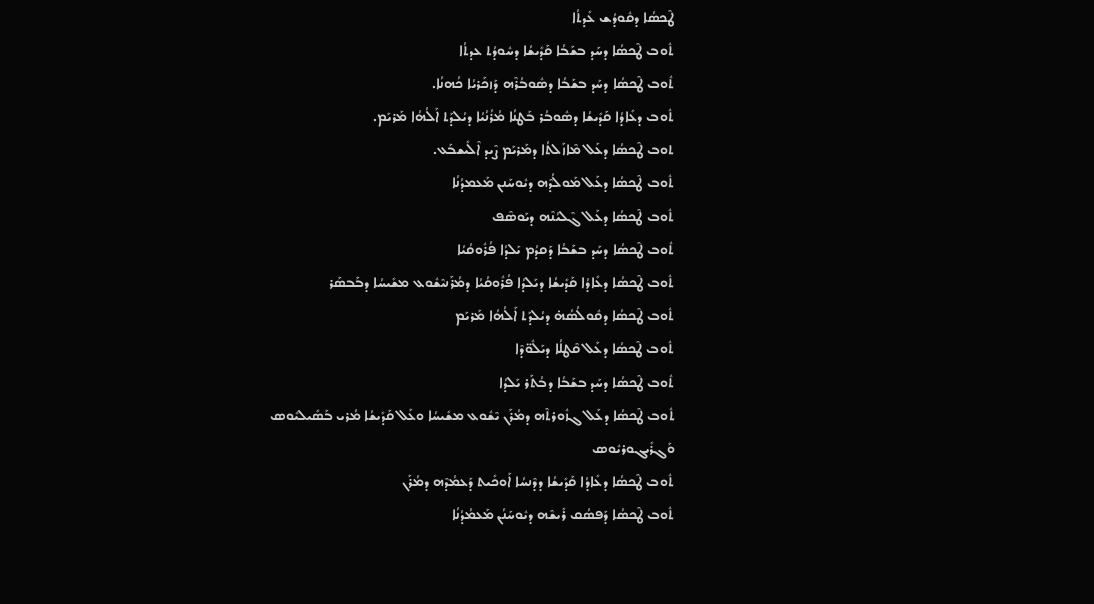ܛܶܟܣܳܐ ܕܩܽܘܕܳܫ ܥܺܕܬܳܐ
ܬܽܘܒ ܛܶܟܣܳܐ ܕܚܰܕ ܒܫܰܒܳܐ ܩܰܕܺܝܫܳܐ ܕܚܽܘܕܳܬ ܥܕܬܳܐ
ܬܽܘܒ ܛܶܟܣܳܐ ܕܚܰܕ ܒܫܰܒܳܐ ܕܣܽܘܒܳܪܶܗ ܕܰܙܟܰܪܝܳܐ ܟܳܗܢܳܐ.
ܬܽܘܒ ܕܥܺܐܕܳܐ ܩܰܕܺܝܫܳܐ ܕܣܽܘܒܳܪ ܒܰܛܢܳܐ ܡܳܪܳܢܳܝܳܐ ܕܝܳܠܕܰܬ ܐܰܠܳܗܳܐ ܡܰܪܝܰܡ.
ܬܘܒ ܛܶܟܣܳܐ ܕܥܰܠ ܡܶܐܙܰܠܬܳܐ ܕܡܰܪܝܰܡ ܨܶܝܕ ܐܶܠܺܝܫܒܰܥ.
ܬܽܘܒ ܛܶܟܣܳܐ ܕܥܰܠ ܡܰܘܠܳܕܶܗ ܕܝܽܘܚܰܢܢ ܡܰܥܡܕܳܢܳܐ
ܬܽܘܒ ܛܶܟܣܳܐ ܕܥܰܠ ܓܶܠܝܳܢܶܗ ܕܝܰܘܣܶܦ
ܬܽܘܒ ܛܶܟܣܳܐ ܕܚܰܕ ܒܫܰܒܳܐ ܕܰܩܕܳܡ ܝܰܠܕܳܐ ܦܳܪܽܘܩܳܝܳܐ
ܬܽܘܒ ܛܶܟܣܳܐ ܕܥܺܐܕܳܐ ܩܰܕܺܝܫܳܐ ܕܝܰܠܕܳܐ ܦܳܪܽܘܩܳܝܳܐ ܕܡܳܪܰܢܝܶܫܽܘܥ ܡܫܺܝܚܳܐ ܕܒܰܒܣܰܪ
ܬܽܘܒ ܛܶܟܣܳܐ ܕܩܽܘܠܳܣܳܗ̇ ܕܝܳܠܕܰܬ ܐܰܠܳܗܳܐ ܡܰܪܝܰܡ
ܬܽܘܒ ܛܶܟܣܳܐ ܕܥܰܠ ܩܶܛܠܳܐ ܕܝܰܠܽܘ̈ܕܶܐ
ܬܽܘܒ ܛܶܟܣܳܐ ܕܚܰܕ ܒܫܰܒܳܐ ܕܒܳܬܰܪ ܝܰܠܕܳܐ
ܬܽܘܒ ܛܶܟܣܳܐ ܕܥܰܠ ܓܙܽܘܪܬܶܗ ܕܡܳܪܰܢ ܝܶܫܽܘܥ ܡܫܺܝܚܳܐ ܘܥܰܠ ܩܰܕܺܝܫܳܐ ܡܳܪܝ ܒܰܣܺܝܠܝܽܘܣ ܘܰܓܪܺܝܓܘܪܝܽܘܣ
ܬܽܘܒ ܛܶܟܣܳܐ ܕܥܺܐܕܳܐ ܩܰܕܺܝܫܳܐ ܕܕܶܢܚܳܐ ܐܰܘܟܺܝܬ ܕܰܥܡܳܕܶܗ ܕܡܳܪܰܢ
ܬܽܘܒ ܛܶܟܣܳܐ ܕܰܦܣܳܩ ܪܺܝܫܶܗ ܕܝܽܘܚܰܢܳܢ ܡܰܥܡܳܕܳܢܳܐ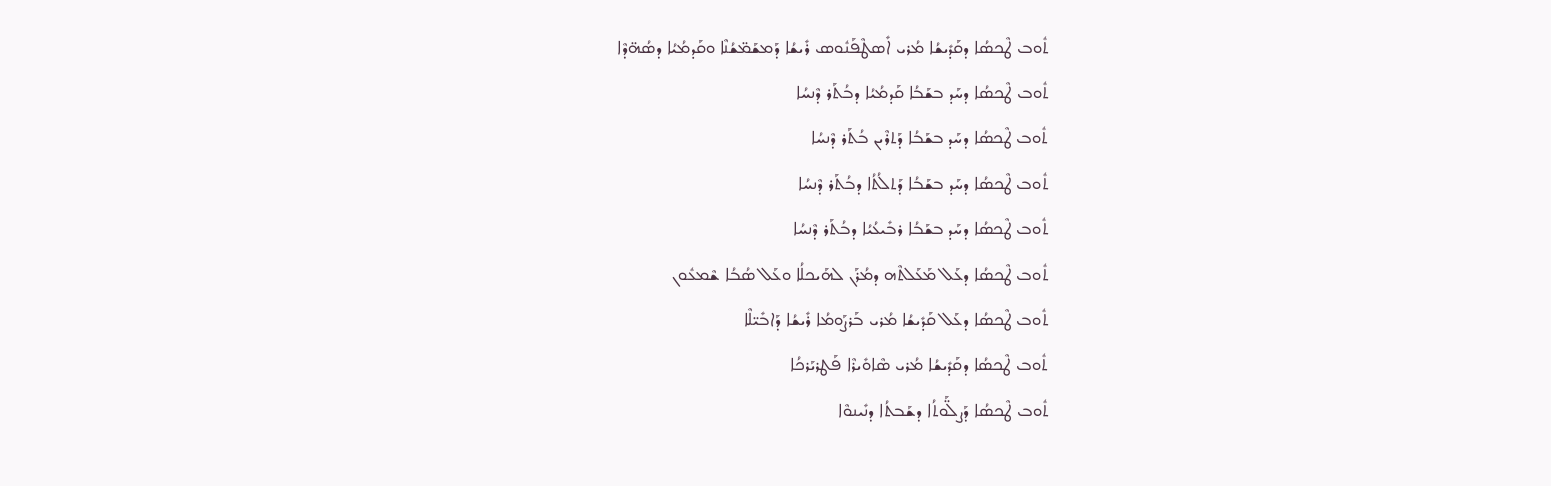ܬܽܘܒ ܛܶܟܣܳܐ ܕܩܰܕܺܝܫܳܐ ܡܳܪܝ ܐܺܣܛܶܦܰܢܽܘܣ ܪܺܝܫܳܐ ܕܰܡܫܰܡ̈ܫܳܢܶܐ ܘܩܰܕܡܳܝܳܐ ܕܣܳܗ̈ܕܶܐ
ܬܽܘܒ ܛܶܟܣܳܐ ܕܚܰܕ ܒܫܰܒܳܐ ܩܰܕܡܳܝܳܐ ܕܒܳܬܰܪ ܕܶܢܚܳܐ
ܬܽܘܒ ܛܶܟܣܳܐ ܕܚܰܕ ܒܫܰܒܳܐ ܕܰܬܪܶܝܢ ܒܳܬܰܪ ܕܶܢܚܳܐ
ܬܽܘܒ ܛܶܟܣܳܐ ܕܚܰܕ ܒܫܰܒܳܐ ܕܰܬܠܳܬܳܐ ܕܒܳܬܰܪ ܕܶܢܚܳܐ
ܬܽܘܒ ܛܶܟܣܳܐ ܕܚܰܕ ܒܫܰܒܳܐ ܪܒܺܝܥܳܝܳܐ ܕܒܳܬܰܪ ܕܶܢܚܳܐ
ܬܽܘܒ ܛܶܟܣܳܐ ܕܥܰܠ ܡܰܥܰܠܬܶܗ ܕܡܳܪܰܢ ܠܗܰܝܟܠܳܐ ܘܥܰܠ ܣܳܒܳܐ ܫܶܡܥܽܘܢ
ܬܽܘܒ ܛܶܟܣܳܐ ܕܥܰܠ ܩܰܕܺܝܫܳܐ ܡܳܪܝ ܒܰܪܨܰܘܡܳܐ ܪܺܝܫܳܐ ܕܰܐܒܺܝ̈ܠܶܐ
ܬܽܘܒ ܛܶܟܣܳܐ ܕܩܰܕܺܝܫܳܐ ܡܳܪܝ ܣܶܐܘܺܝܪܶܐ ܦܰܛܪܝܰܪܟܳܐ
ܬܽܘܒ ܛܶܟܣܳܐ ܕܰܨܠ̈ܰܘܬܳܐ ܕܫܰܒܬܳܐ ܕܢܺܝܢܘܶܐ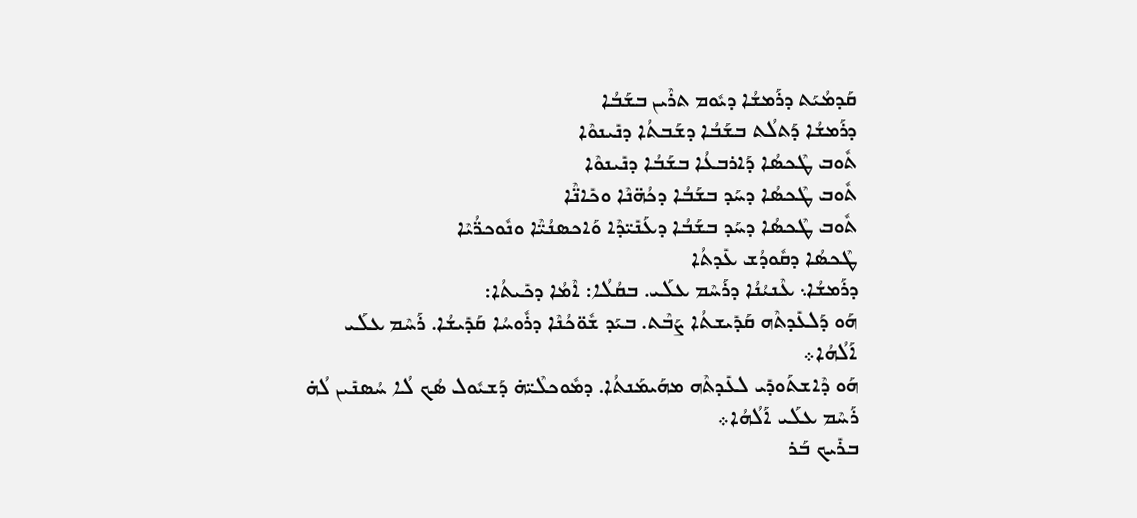ܩܰܕܡܳܝܰܬ ܕܪܰܡܫܳܐ ܕܝܽܘܡ ܬܪܶܝܢ ܒܫܰܒܳܐ
ܕܪܰܡܫܳܐ ܕܰܬܠܳܬ ܒܫܰܒܳܐ ܕܫܰܒܬܳܐ ܕܢܺܝܢܘܶܐ
ܬܽܘܒ ܛܶܟܣܳܐ ܕܰܐܪܒܥܳܐ ܒܫܰܒܳܐ ܕܢܺܝܢܘܶܐ
ܬܽܘܒ ܛܶܟܣܳܐ ܕܚܰܕ ܒܫܰܒܳܐ ܕܟܳܗ̈ܢܶܐ ܘܟܺܐܢ̈ܶܐ
ܬܽܘܒ ܛܶܟܣܳܐ ܕܚܰܕ ܒܫܰܒܳܐ ܕܥܰܢܺܝ̈ܕܶܐ ܘܰܐܟܣܢܳܝ̈ܶܐ ܘܢܽܘܟܪ̈ܳܝܶܐ
ܛܶܟܣܳܐ ܕܩܽܘܕܳܫ ܥܺܕܬܳܐ
ܕܪܰܡܫܳܐ܆ ܥܶܢܝܳܢܳܐ ܕܪܰܚܶܡ ܥܠܰܝ. ܒܩܳܠܳܐ: ܐܶܡܳܐ ܕܟܺܝܬܳܐ:
ܗܰܘ ܕܰܠܥܺܕܬܶܗ ܩܰܕܺܝܫܬܳܐ ܨܰܒܶܬ. ܒܝܰܕ ܫܽܘ̈ܟܳܢܶܐ ܕܪܽܘܚܳܐ ܩܰܕܺܝܫܳܐ. ܪܰܚܶܡ ܥܠܰܝ ܐܰܠܳܗܳܐ܀
ܗܰܘ ܕܶܐܫܬܰܘܕܺܝ ܠܥܺܕܬܶܗ ܡܗܰܝܡܰܢܬܳܐ. ܕܡܽܘܟܠܶܝ̈ܗ̇ ܕܰܫܝܽܘܠ ܣܳܟ ܠܳܐ ܚܳܣܢܺܝܢ ܠܳܗ̇ ܪܰܚܶܡ ܥܠܰܝ ܐܰܠܳܗܳܐ܀
ܒܪܺܝܟ ܒܰܪ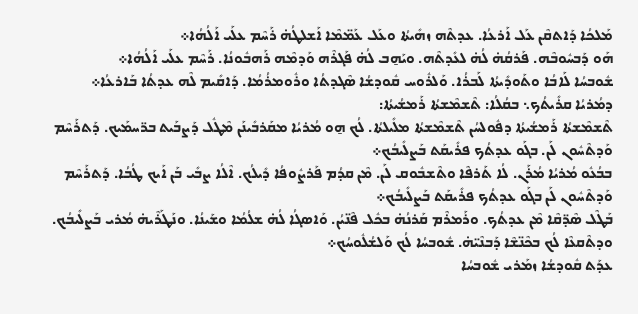ܡܰܠܟܳܐ ܕܰܐܬܩܶܢ ܥܰܠ ܐܰܪܥܳܐ. ܥܕܬܶܗ ܙܗܺܝܬܳܐ ܘܥܰܠ ܥܰܡ̈ܡܶܐ ܐܰܫܠܛܳܗ̇ ܪܰܚܶܡ ܥܠܰܝ ܐܰܠܳܗܳܐ܀
ܗܰܘ ܕܰܒܚܽܘܒܶܗ. ܦܰܪܩܳܗ̇ ܠܳܗ̇ ܠܥܺܕܬܶܗ. ܘܝܰܗ̱ܒ ܠܳܗ̇ ܦܰܓܪܶܗ ܘܰܕܡܶܗ ܪܰܗܒܽܘܢܳܐ. ܪܰܚܶܡ ܥܠܰܝ ܐܰܠܳܗܳܐ܀
ܫܽܘܒܚܳܐ ܠܰܐܒܳܐ ܘܬܰܘܕܺܝܬܳܐ ܠܰܒܪܳܐ. ܘܰܠܪܽܘܚ ܩܽܘܕܫܳܐ ܣܶܓܕܬܳܐ ܘܪܽܘܡܪܳܡܳܐ. ܕܰܐܩܺܝܡ ܠܶܗ ܥܕܬܳܐ ܒܰܐܪܥܳܐ܀
ܕܡܳܪܝܳܐ ܩܪܺܝܬܳܟ܆ ܒܩܳܠܳܐ: ܬܶܫܡܶܫܬܳܐ ܪܰܡܫܳܝܬܳܐ:
ܬܶܫܡܶܫܬܳܐ ܪܰܡܫܳܝܬܳܐ ܕܦܽܘܠܚܳܢ ܬܶܫܡܶܫܬܳܐ ܡܠܺܝܠܬܳܐ. ܠܳܟ ܗ̱ܘ ܡܳܪܝܳܐ ܡܩܰܪܒܺܝܢܰܢ ܡܶܛܽܠ ܕܰܨܒܰܝܬ ܒܪ̈ܚܡܰܝܟ. ܕܰܬܪܰܚܶܡ ܘܰܕܬܶܚܽܘܢ ܠܰܢ. ܒܓܰܘ ܥܕܬܳܟ ܦܪܺܝܩܰܬ ܒܰܨܠܺܝܒܳܟ܀
ܒܒܳܥܽܘ ܡܳܪܝܳܐ ܡܳܪܰܢ. ܠܳܐ ܬܰܪܦܶܐ ܘܬܶܫܒܽܘܩ ܠܰܢ. ܡܶܢ ܩܕܳܡ ܦܰܪܨܽܘܦܳܐ ܕܺܝܠܳܟ. ܐܶܠܳܐ ܨܒܺܝ ܒܰܢ ܐܰܝܟ ܛܳܒܳܐ. ܕܰܬܪܰܚܶܡ ܘܰܕܬܶܚܽܘܢ ܠܰܢ ܒܓܰܘ ܥܕܬܳܟ ܦܪܺܝܩܰܬ ܒܰܨܠܺܝܒܳܟ܀
ܒܰܛܶܠ ܣܶܕ̈ܩܶܐ ܡܶܢ ܥܕܬܳܟ. ܘܪܰܡܪܶܡ ܩܰܪܢܳܗ̇ ܒܟܽܠ ܦܶܢ̈ܝܳܢ. ܘܰܐܣܓܳܐ ܠܳܗ̇ ܫܠܳܡܳܐ ܘܫܰܝܢܳܐ. ܘܢܰܛܰܪܶܝܗ̇ ܡܳܪܝ ܒܰܨܠܺܝܒܳܟ. ܘܕܬܶܩܥܶܐ ܠܳܟ ܒܟܶܢ̈ܫܶܐ ܕܰܒܢܶܝ̈ܗ̇. ܫܽܘܒܚܳܐ ܠܳܟ ܘܰܠܫܳܠܽܘܚܳܟ܀
ܥܕܰܬ ܩܽܘܕܫܳܐ ܙܡܰܪܝ ܫܽܘܒܚܳܐ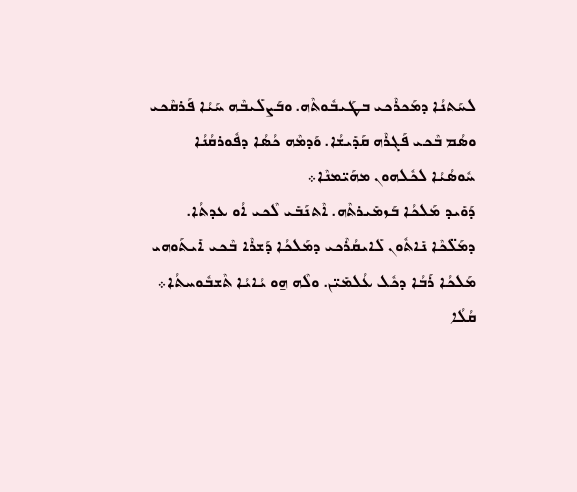ܠܚܰܬܢܳܐ ܕܡܰܟܪܶܟܝ ܒܛܰܝܒܽܘܬܶܗ. ܘܒܰܨܠܺܝܒܶܗ ܚܰܝܳܐ ܦܰܪܩܶܟܝ ܘܣܳܡ ܒܶܟܝ ܦܰܓܪܶܗ ܩܰܕܺܝܫܳܐ. ܘܰܕܡܶܗ ܟܳܣܳܐ ܕܦܽܘܪܩܳܢܳܐ ܚܽܘܣܳܝܳܐ ܠܟܽܠܗܘܢ ܡܗܰܝ̈ܡܢܶܐ܀
ܕܰܘܺܝܕ ܡܰܠܟܳܐ ܒܰܙܡܺܝܪܬܶܗ. ܐܶܬܢܰܒܺܝ ܠܶܟܝ ܐܳܘ ܥܕܬܳܐ. ܕܡܰܠ̈ܟܶܐ ܢܺܐܬܽܘܢ ܠܺܐܝܩܳܪܶܟܝ ܕܡܰܠܟܳܐ ܕܰܫܪܶܐ ܒܶܟܝ ܐܺܝܬܰܘܗܝ ܡܰܠܟܳܐ ܪܰܒܳܐ ܕܟܽܠ ܥܳܠܡܺܝ̈ܢ. ܘܠܶܗ ܗ̱ܘ ܝܳܐܝܳܐ ܬܶܫܒܽܘܚܬܳܐ܀
ܩܳܠܳܐ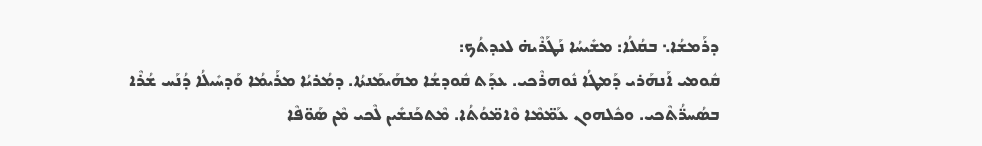ܕܪܰܡܫܳܐ܆ ܒܩܳܠܳܐ: ܡܫܺܝܚܳܐ ܢܰܛܰܪܶܝܗ̇ ܠܥܕܬܳܟ:
ܩܽܘܡܝ ܐܰܢܗܰܪܝ ܕܰܡܛܳܐ ܢܽܘܗܪܶܟܝ. ܥܕܰܬ ܩܽܘܕܫܳܐ ܡܗܰܝܡܰܢܬܳܐ. ܕܡܳܪܝܳܐ ܡܪܰܝܡܳܐ ܘܰܕܚܺܝܠܳܐ ܕܳܢܰܚ ܫܳܪܶܐ ܒܣܳܚܪ̈ܳܬܶܟܝ. ܘܟܽܠܗܘܢ ܥܰܡ̈ܡܶܐ ܘܶܐܡ̈ܘܳܬܳܐ. ܡܶܬܟܰܢܫܺܝܢ ܠܶܟܝ ܡܶܢ ܣܰܘ̈ܦܶܐ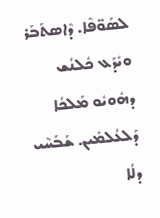ܠܣܰܘ̈ܦܶܐ. ܕܶܐܣܬܰܒܰܪ ܘܝܺܕܰܥ ܟܽܠܢܳܫ ܕܗܽܘܝܽܘ ܡܰܠܟܳܐ ܕܰܠܥܳܠܡܺܝܢ. ܫܰܒܰܚ݉ܝ ܕܠܳܐ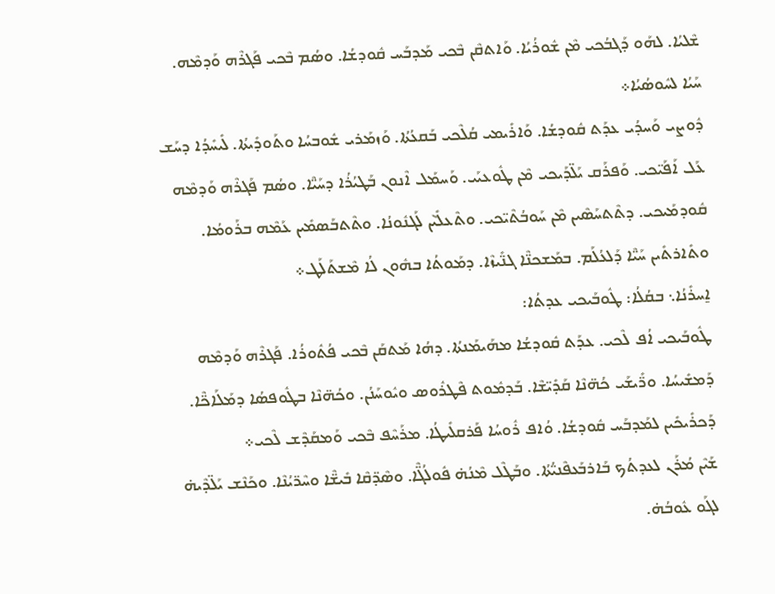ܫܶܠܝܳܐ. ܠܗܰܘ ܕܰܓܒܳܟܝ ܡܶܢ ܫܽܘܪܳܝܳܐ. ܘܰܐܬܩܶܢ ܒܶܟܝ ܡܰܕܒܰܚ ܩܽܘܕܫܳܐ. ܘܣܳܡ ܒܶܟܝ ܦܰܓܪܶܗ ܘܰܕܡܶܗ. ܚܰܝܳܐ ܠܚܽܘܣܳܝܳܐ܀
ܕܽܘܨܝ ܘܰܚܕܳܝ ܥܕܰܬ ܩܽܘܕܫܳܐ. ܘܰܐܪܺܝܡܝ ܩܳܠܶܟܝ ܒܰܩܥܳܬܳܐ. ܘܰܙܡܰܪܝ ܫܽܘܒܚܳܐ ܘܬܰܘܕܺܝܬܳܐ. ܠܺܝܚܺܕܳܐ ܕܚܰܫ ܥܰܠ ܐܰܦܰܝ̈ܟܝ. ܘܰܦܪܰܩ ܝܰܠ̈ܕܰܝܟܝ ܡܶܢ ܛܽܘܥܝܰܝ. ܘܰܚܡܰܠ ܐܶܢܘܢ ܒܰܛܝܳܪܳܐ ܕܚܰܝ̈ܶܐ. ܘܣܳܡ ܦܰܓܪܶܗ ܘܰܕܡܶܗ ܩܽܘܕܡܰܝܟܝ. ܕܬܶܬܚܰܣܶܝܢ ܡܶܢ ܚܰܘܒܳܬܶܝ̈ܟܝ. ܘܬܶܥܠܺܝ݉ܢ ܠܰܓܢܽܘܢܳܐ. ܘܬܶܬܒܰܣܡܺܝܢ ܥܰܡܶܗ ܒܪܰܘܡܳܐ. ܘܬܺܐܪܬܺܝܢ ܚܰܝ̈ܶܐ ܕܰܠܥܳܠܰܡ. ܒܡܰܫܟܢ̈ܶܐ ܓܢ̈ܺܝܙܶܐ. ܕܡܰܘܬܳܐ ܒܗܽܘܢ ܠܳܐ ܡܶܫܬܰܠܰܛ܀
ܐ̱ܚܪܺܢܳܐ܆ ܒܩܳܠܳܐ: ܛܽܘܒܰܝܟܝ ܥܕܬܳܐ:
ܛܽܘܒܰܝܟܝ ܐܳܦ ܠܶܟܝ. ܥܕܰܬ ܩܽܘܕܫܳܐ ܡܗܰܝܡܰܢܬܳܐ. ܕܗܳܐ ܡܰܬܩܰܢ ܒܶܟܝ ܦܳܬܽܘܪܳܐ. ܦܰܓܪܶܗ ܘܰܕܡܶܗ ܕܰܡܫܺܝܚܳܐ. ܘܪ̈ܺܝܫܰܝ ܟܳܗ̈ܢܶܐ ܩܰܕܺܝ̈ܫܶܐ. ܒܰܕܡܽܘܬ ܦܶܛܪܽܘܣ ܘܝܽܘܚܰܢܳܢ. ܘܟܳܗ̈ܢܶܐ ܒܛܽܘܦܣܳܐ ܕܡܰܠܰܐܟ̈ܶܐ. ܕܰܟܪܺܝܟܺܝܢ ܠܡܰܕܒܰܚ ܩܽܘܕܫܳܐ. ܘܳܐܦ ܪܽܘܚܳܐ ܦܰܪܩܠܺܝܛܳܐ. ܡܪܰܚܶܦ ܒܶܟܝ ܘܰܡܩܰܕܶܫ ܠܶܟܝ܀
ܫܰܝܶܢ ܡܳܪܰܢ ܠܥܕܬܳܟ ܒܰܐܪܒܰܥܦܶܢܝ̈ܳܬܳܐ. ܘܒܰܛܶܠ ܡܶܢܳܗ̇ ܦܽܘܠܳܓ̈ܶܐ. ܘܣܶܕ̈ܩܶܐ ܒܺܝܫ̈ܶܐ ܘܚܶܪ̈ܝܳܢܶܐ. ܘܟܰܢܶܫ ܝܰܠ̈ܕܶܝܗ̇ ܠܓܰܘ ܥܽܘܒܳܗ̇.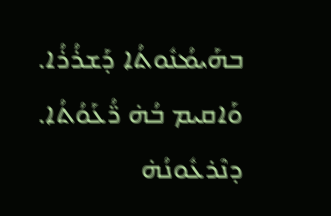ܒܗܰܝܡܳܢܽܘܬܳܐ ܕܰܫܪܳܪܳܐ. ܘܰܐܩܝܡ ܒܳܗ̇ ܪ̈ܳܥܰܘܳܬܳܐ. ܕܢܶܪܥܽܘܢܳܗ̇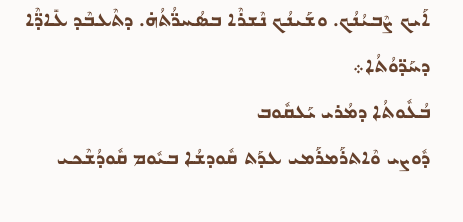ܐܰܝܟ ܨܶܒܝܳܢܳܟ. ܘܫܰܝܢܳܟ ܢܶܫܪܶܐ ܒܣܳܚܪ̈ܳܬܳܗ̇. ܕܬܶܥܒܶܕ ܥܺܐܕ̈ܶܐ ܕܚܰܕ̈ܘܳܬܳܐ܀
ܒܳܥܽܘܬܳܐ ܕܡܳܪܝ ܝܰܥܩܽܘܒ
ܕܽܘܨܝ ܘܶܐܬܪܰܡܪܰܡܝ ܥܕܰܬ ܩܽܘܕܫܳܐ ܒܝܽܘܡ ܩܽܘܕܳܫܶܟܝ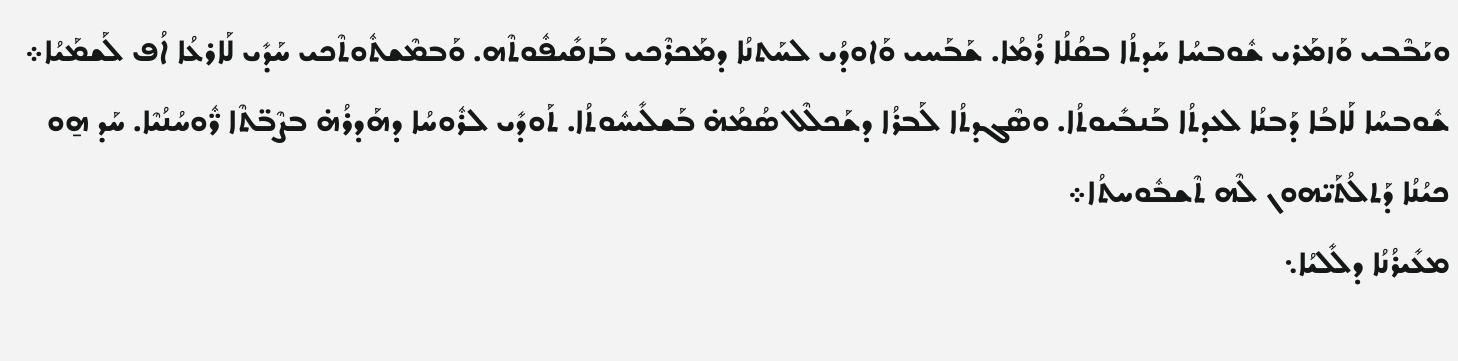ܘܝܰܒܶܒܝ ܘܰܙܡܰܪܝ ܫܽܘܒܚܳܐ ܚܰܕܬܳܐ ܒܩܳܠܳܐ ܪܳܡܳܐ. ܫܰܒܰܚܝ ܘܰܐܘܕܳܝ ܠܚܰܬܢܳܐ ܕܡܰܟܪܶܟܝ ܒܰܙܩܺܝܦܽܘܬܶܗ. ܘܰܒܡܶܫܬܽܘܬܶܟܝ ܚܰܕܺܝ ܠܰܐܪܥܳܐ ܐܳܦ ܠܰܫܡܰܝܳܐ܀
ܫܽܘܒܚܳܐ ܠܰܐܒܳܐ ܕܰܒܢܳܐ ܠܥܕܬܳܐ ܒܰܢܒܺܝܘܬܳܐ. ܘܣܶܓܕܬܳܐ ܠܰܒܪܳܐ ܕܫܰܟܠܶܠ ܣܳܡܳܗ̇ ܒܰܫܠܺܝܚܽܘܬܳܐ. ܬܰܘܕܺܝ ܠܪܽܘܚܳܐ ܕܗܰܕܪܳܗ̇ ܒܨܶܒ̈ܬܶܐ ܪ̈ܽܘܚܳܢܳܝܶܐ. ܚܰܕ ܗ̱ܘ ܟܝܳܢܳܐ ܕܰܬܠܳܬܰܝ̈ܗܘܢ ܠܶܗ ܬܶܫܒܽܘܚܬܳܐ܀
ܡܥܺܝܪܳܢܳܐ ܕܠܺܠܝܳܐ܆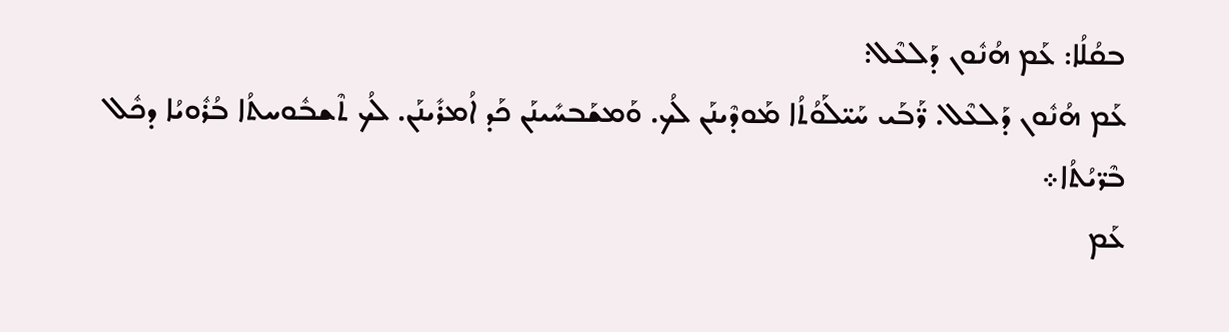ܒܩܳܠܳܐ: ܥܰܡ ܗܳܢܽܘܢ ܕܰܠܥܶܠ:
ܥܰܡ ܗܳܢܽܘܢ ܕܰܠܥܶܠ. ܪ̈ܰܒܰܝ ܚܰܝ̈ܠܰܘܳܬܳܐ ܡܰܘܕܶܝܢܰܢ ܠܳܟ. ܘܰܡܫܰܒܚܺܝܢܰܢ ܟܰܕ ܐܳܡܪܺܝܢܰܢ. ܠܳܟ ܬܶܫܒܽܘܚܬܳܐ ܒܳܪܽܘܝܳܐ ܕܟܽܠ ܒܶܪ̈ܝܳܬܳܐ܀
ܥܰܡ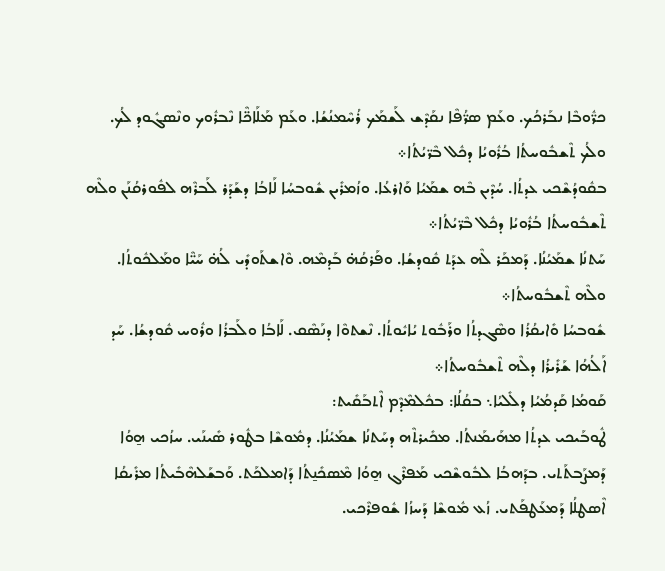ܟܪ̈ܽܘܒܶܐ ܢܒܰܪܟܳܟ. ܘܥܰܡ ܣܪ̈ܳܦܶܐ ܢܩܰܕܶܫ ܠܰܫܡܰܟ ܪܳܚܶܡܢܳܫܳܐ. ܘܥܰܡ ܡܰܠܰܐܟ̈ܶܐ ܢܶܒܪܽܘܟ ܘܢܶܣܓܽܘܕ ܠܳܟ. ܘܠܳܟ ܬܶܫܒܽܘܚܬܳܐ ܒܳܪܽܘܝܳܐ ܕܟܽܠ ܒܶܪ̈ܝܳܬܳܐ܀
ܒܩܽܘܕܳܫܶܟܝ ܥܕܬܳܐ. ܚܳܕܶܝܢ ܒܶܗ ܫܡܰܝܳܐ ܘܰܐܪܥܳܐ. ܘܙܳܡܪܺܝܢ ܫܽܘܒܚܳܐ ܠܰܐܒܳܐ ܕܫܰܕܰܪ ܠܰܒܪܶܗ ܠܦܽܘܪܩܳܢܰܢ ܘܠܶܗ ܬܶܫܒܽܘܚܬܳܐ ܒܳܪܽܘܝܳܐ ܕܟܽܠ ܒܶܪ̈ܝܳܬܳܐ܀
ܚܰܬܢܳܐ ܫܡܰܝܳܢܳܐ. ܕܰܡܟܰܪ ܠܶܗ ܥܕܰܬ ܩܽܘܕܫܳܐ. ܘܦܰܪܩܳܗ̇ ܒܰܕܡܶܗ. ܘܶܐܫܬܰܘܕܺܝ ܠܳܗ̇ ܚܰܝ̈ܶܐ ܘܡܰܠܟܽܘܬܳܐ. ܘܠܶܗ ܬܶܫܒܽܘܚܬܳܐ܀
ܫܽܘܒܚܳܐ ܘܺܐܝܩܳܪܳܐ ܘܣܶܓܕܬܳܐ ܘܪܰܒܽܘܬ ܝܳܐܝܽܘܬܳܐ. ܢܶܫܬܘܶܐ ܕܢܰܣܶܩ. ܠܰܐܒܳܐ ܘܠܰܒܪܳܐ ܘܪܽܘܚ ܩܽܘܕܫܳܐ. ܚܰܕ ܐܰܠܳܗܳܐ ܫܰܪܺܝܪܳܐ ܕܠܶܗ ܬܶܫܒܽܘܚܬܳܐ܀
ܩܰܘܡܳܐ ܩܰܕܡܳܝܳܐ ܕܠܺܠܝܳܐ܆ ܒܩܳܠܳܐ: ܒܟܽܠܡܶܕܶܡ ܐܶܬܒܰܩܺܝܬ:
ܛܽܘܒܰܝܟܝ ܥܕܬܳܐ ܡܗܰܝܡܰܢܬܳܐ. ܡܟܺܝܪܬܶܗ ܕܚܰܬܢܳܐ ܫܡܰܝܳܢܳܐ. ܕܡܽܘܫܶܐ ܒܛܽܘܪ ܣܺܝܢܰܝ. ܚܙܳܟܝ ܗ̱ܘܳܐ ܕܰܡܨܰܒܬܰܬܝ. ܒܕܰܗܒܳܐ ܠܒܽܘܫܶܟܝ ܡܰܦܪܶܓ ܗ̱ܘܳܐ ܡܶܣܟܺܢ̱ܬܳܐ ܕܰܐܡܠܟܰܬ. ܘܰܒܫܰܠܗܶܒܺܝܬܳܐ ܡܪܺܝܩܳܐ ܐܶܣܛܠܳܐ ܕܰܡܥܰܛܦܰܬܝ. ܙܳܥ ܡܽܘܫܶܐ ܕܰܚܙܳܐ ܫܽܘܦܪܶܟܝ.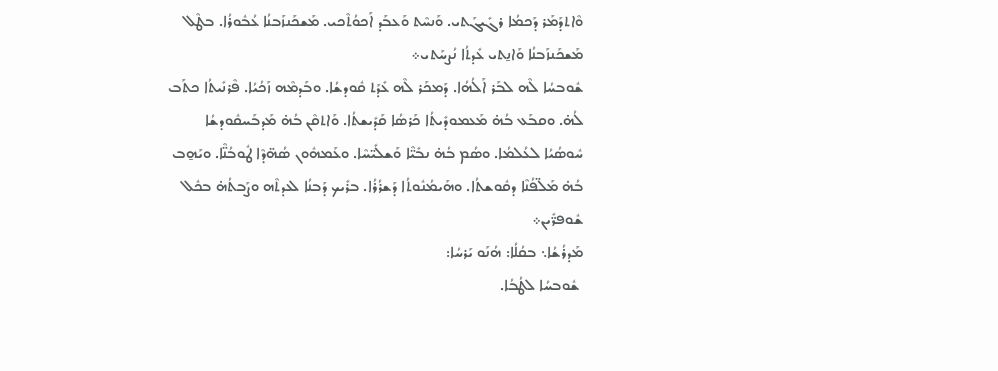ܘܶܐܬܕܰܡܰܪ ܕܰܟܡܳܐ ܪܓܺܝܓܰܬܝ. ܘܰܢܚܶܬ ܘܰܥܒܰܕ ܐܰܟܘܳܬܶܟܝ. ܡܰܫܟܰܢܙܰܒܢܳܐ ܥܳܒܽܘܪܳܐ. ܒܛܶܠ ܡܰܫܟܰܢܙܰܒܢܳܐ ܘܰܐܢ̱ܬܝ ܥܺܕܬܳܐ ܢܳܨܚܰܬܝ܀
ܫܽܘܒܚܳܐ ܠܶܗ ܠܒܰܪ ܐܰܠܳܗܳܐ. ܕܰܡܟܰܪ ܠܶܗ ܥܺܕܰܬ ܩܽܘܕܫܳܐ. ܘܒܰܕܡܶܗ ܙܰܟܳܝܳܐ. ܦܶܪܢܺܝܬܳܐ ܟܬܰܒ ܠܳܗ̇. ܘܩܒܰܥ ܒܳܗ̇ ܡܰܥܡܘܕܺܝܬܳܐ ܟܰܪܣܳܐ ܩܰܕܺܝܫܬܳܐ. ܘܰܐܬܩܶܢ ܒܳܗ̇ ܡܰܕܒܰܚܩܽܘܕܫܳܐ ܚܽܘܣܳܝܳܐ ܠܥܳܠܡܳܐ. ܘܣܳܡ ܒܳܗ̇ ܢܒܺܝ̈ܶܐ ܘܰܫܠܺܝ̈ܚܶܐ. ܘܥܰܡܗܽܘܢ ܣܳܗ̈ܕܶܐ ܛܽܘܒܳܢ̈ܶܐ. ܘܝܰܗ̱ܒ ܒܳܗ̇ ܡܰܠ̈ܦܳܢܶܐ ܕܩܽܘܫܬܳܐ. ܘܗܰܝܡܳܢܽܘܬܳܐ ܕܰܫܪܳܪܳܐ. ܒܪܺܝܟ ܕܰܒܢܳܐ ܠܥܕܬܶܗ ܘܨܰܒܬܳܗ̇ ܒܟܽܠ ܫܽܘܦܪ̈ܺܝܢ܀
ܡܰܕܪܳܫܳܐ܆ ܒܩܳܠܳܐ: ܗܳܢܰܘ ܝܰܪܚܳܐ:
 ܫܽܘܒܚܳܐ ܠܛܳܒܳܐ.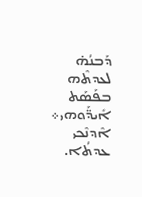ܕܰܒܢܳܗ̇ ܠܥܕܬܶܗ ܒܦܰܣܰܬ ܐܺܝܕ̈ܰܘܗܝ܀
ܐܶܕܢܶܟܝ ܥܕܬܳܐ.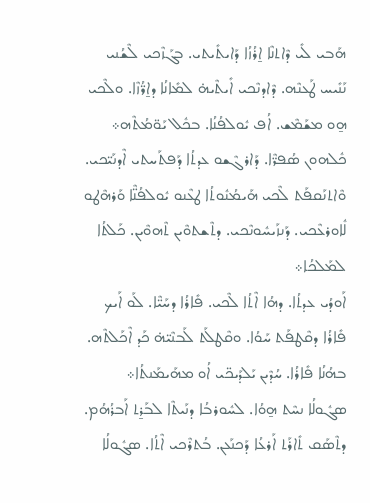ܗܰܒܝ ܠܺܝ ܕܶܐܬܢܶܐ ܐ̱ܪܳܙܳܐ ܕܰܐܝܬܺܝܬܝ. ܒܓܰܙܶܟܝ ܠܶܫܳܢܝ ܢܰܢܺܝܚ ܛܰܥܢܶܗ. ܕܶܐܕܢܶܟܝ ܐܺܝܬܶܝܗ̇ ܠܡܺܐܢܳܐ ܕܐ̱ܪ̈ܳܙܶܐ. ܘܠܶܟܝ ܗ̱ܘ ܡܫܰܡܶܫ. ܐܳܦ ܝܽܘܠܦܳܢܳܐ. ܒܟܽܠ ܝܰܘ̈ܡܳܬܶܗ܀
ܟܽܠܗܘܢ ܣܳܦܪ̈ܶܐ. ܕܰܐܪܓܶܫܘ ܥܕܬܳܐ ܕܰܦܬܰܚܬܝ ܐܶܕܢܰܝ̈ܟܝ. ܘܶܐܬܢܰܩܦܰܬ ܠܶܟܝ ܗܰܝܡܳܢܽܘܬܳܐ ܛܥܶܢܘ ܝܽܘܠܦܳܢ̈ܶܐ ܘܰܪܗܶܛܘ ܠܽܐܘܪܥܶܟܝ. ܕܰܢܙܰܝܚܽܘܢܶܟܝ. ܕܬܶܫܬܘܶܝܢ ܬܶܗܘܶܝܢ. ܟܰܠܬܳܐ ܠܡܰܠܟܳܐ܀
ܐܰܘܕܳܝ ܥܕܬܳܐ. ܕܗܳܐ ܐܶܬܳܐ ܠܶܟܝ. ܦܺܐܪܳܐ ܕܚܰܝ̈ܶܐ. ܠܰܘ ܐܰܝܟ ܦܺܐܪܳܐ ܕܩܶܛܦܰܬ ܚܰܘܳܐ. ܘܩܶܛܠܰܬ ܠܰܒܢܶܝ̈ܗ̇ ܟܰܕ ܐܶܟܰܠܬܶܗ. ܒܗܳܢܳܐ ܦܺܐܪܳܐ. ܚܳܕܶܝܢ ܝܰܠܕܰܝܟ̈ܝ ܐܳܘ ܡܗܰܝܡܰܢܬܳܐ܀
ܣܓܽܘܠܳܐ ܢܚܶܬ ܗ̱ܘܳܐ. ܠܚܽܘܪܒܳܐ ܕܢܰܝܬܶܐ ܠܒܰܪ̱ܬ ܐܰܒܪܳܗܳܡ. ܕܬܶܣܰܩ ܬܺܐܪܰܬ ܐܰܪܥܳܐ ܕܰܟܢܰܥܢ. ܒܳܬܪܶܟܝ ܐܶܬܳܐ. ܣܓܽܘܠܳܐ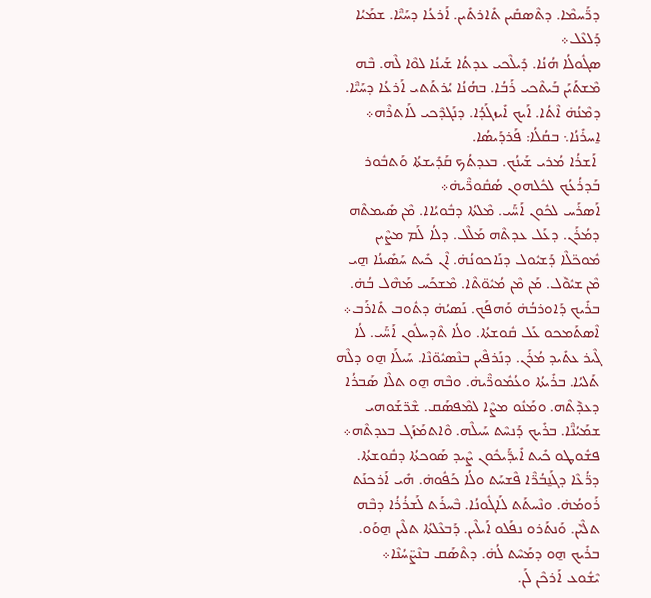ܕܪ̈ܰܚܡܶܐ. ܕܬܶܣܩܺܝܢ ܬܺܐܪܬܺܝܢ. ܐܰܪܥܳܐ ܕܚܰܝ̈ܶܐ. ܫܡܰܝܳܐ ܕܰܠܥܶܠ܀
ܣܓܽܘܠܳܐ ܗܳܢܳܐ. ܕܺܝܠܶܟܝ ܥܕܬܳܐ ܫܰܝܢܳܐ ܠܘܶܐ ܠܶܗ. ܒܶܗ ܡܶܫܬܰܝܰܢ ܒܰܝܬܶܟܝ ܪܰܒܳܐ. ܒܗܳܢܳܐ ܝܳܪܬܰܬܝ ܐܰܪܥܳܐ ܕܚܰܝ̈ܶܐ. ܕܡܶܢܳܗ̇ ܐܶܬܳܐ. ܐܰܝܟ ܐܺܝܙܓܰܕܳܐ. ܕܢܰܓܕܶܟܝ ܠܰܐܬܪܶܗ܀
ܐ̱ܚܪܺܢܳܐ܆ ܒܩܳܠܳܐ: ܦܰܪܕܰܝܣܳܐ.
 ܐܰܫܪܳܐ ܡܳܪܝ ܫܰܝܢܳܟ. ܒܥܕܬܳܟ ܩܰܕܺܝܫܬܳܐ ܘܰܬܒܽܘܪ ܒܰܕܪܳܥܳܟ ܠܟܽܠܗܘܢ ܣܳܩܽܘܪ̈ܶܝܗ̇܀
ܐܰܣܪܰܚ ܠܟܽܘܢ ܐܰܚ̈ܰܝ. ܡܶܠܬܳܐ ܕܒܽܘܝܳܐܐ. ܡܶܢ ܣܺܝܡܬܶܗ ܕܡܳܪܰܢ. ܕܥܰܠ ܥܕܬܶܗ ܡܰܠܶܠ. ܕܠܳܐ ܠܰܡ ܡܨܶܝܢ ܡܽܘܟ̈ܠܶܐ ܕܰܫܝܽܘܠ ܕܢܰܐܟܘܢܳܗ̇. ܐܶܢ ܟܺܝܬ ܚܰܣܺܝܢܳܐ ܗ̱ܝ ܡܶܢ ܫܝܽܘ݉ܠ. ܡܰܢ ܡܶܢ ܡܳܝܽܘ̈ܬܶܐ. ܡܶܫܟܰܚ ܡܰܗܶܠ ܒܳܗ̇. ܒܪܺܝܟ ܕܰܐܘܪܒܳܗ̇ ܘܰܗܦܰܟ. ܢܰܣܝܳܗ̇ ܕܬܽܘܒ ܬܺܐܪܰܒ܀
ܐܶܣܬܰܡܟܘ ܥܰܠ ܩܽܘܫܬܳܐ. ܘܠܳܐ ܬܶܕܚܠܽܘܢ ܐܰܚ̈ܰܝ. ܠܳܐ ܓܶܝܪ ܥܬܺܝܕ ܡܳܪܰܢ. ܕܢܰܪܦܶܝܢ ܒܢܶܣܝܽܘ̈ܢܶܐ. ܚܰܝܠܰܐ ܗ̱ܘ ܕܠܶܗ ܬܰܠܝܳܐ. ܒܪܺܝܬܳܐ ܘܥܳܡܽܘܪ̈ܶܝܗ̇. ܘܒܶܗ ܗ̱ܘ ܬܠܶܐ ܣܰܒܪܳܐ ܕܥܕ݉ܬܶܗ. ܘܡܰܢܽܘ ܡܨܶܐ ܠܡܶܦܣܰܩ. ܫܶܪ̈ܫܰܘܗܝ ܫܡܰܝܳܢ̈ܶܐ. ܒܪܺܝܟ ܕܰܢܚܶܬ ܚܰܝܠܶܗ. ܘܶܐܬܡܰܙܰܓ ܒܥܕܬܶܗ܀
ܦܫܽܘܛܘ ܟܺܝܬ ܐܺܝܕ̈ܰܝܟܽܘܢ ܨܶܝܕ ܣܰܘܟܬܳܐ ܕܩܽܘܫܬܳܐ. ܕܪ̈ܳܥܶܐ ܕܓܰܢ̱ܒܳܪ̈ܶܐ ܦܶܫܚܰܬ ܘܠܳܐ ܟܰܦܽܘܗ̇. ܗܺܝ ܐܰܪܟܢܰܬ ܪܰܘܡܳܗ̇. ܘܢܶܚܬܰܬ ܠܰܐܓܽܘܢܳܐ. ܒܶܚܪܰܬ ܠܰܫܪܳܪܳܐ ܕܒܶܗ ܬܠܶܝ݉ܢ. ܘܰܢܬܰܪܘ ܢܦܰܠܘ ܐܰܝܠܶܝܢ. ܕܰܒܥܶܠܬܳܐ ܬܠܶܝܢ ܗ̱ܘܰܘ. ܒܪܺܝܟ ܗ̱ܘ ܕܡܰܚܶܬ ܠܳܗ̇. ܕܬܶܣܰܩ ܒܢܶܨ̈ܚܳܢܶܐ܀
ܝܶܫܽܘܥ ܐܰܪܟܶܢ ܠܰܢ.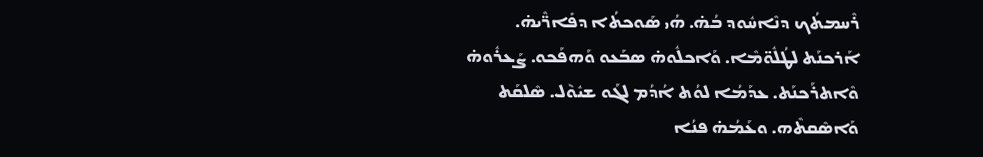ܪܶܚܡܬܳܟ ܕܢܶܐܚܽܘܕ ܒܳܗ̇. ܗܳܝ ܣܰܘܟܬܳܐ ܕܦܺܐܪ̈ܶܝܗ̇. ܐܰܪܟܢܰܬ ܠܛܳܠܽܘ̈ܡܶܐ. ܘܰܐܟܠܽܘܗ̇ ܣܒܰܥܘ ܘܰܗܦܰܟܘ. ܨܰܥܪܽܘܗ̇ ܘܶܐܬܪܰܟܢܰܬ. ܥܕܰܡܳܐ ܠܘܳܬ ܐܳܕܳܡ ܠܓܰܘ ܫܝܽܘ݉ܠ. ܣܶܠܩܰܬ ܘܰܐܣܶܩܬܶܗ. ܘܥܰܡܳܗ̇ ܦܢܳܐ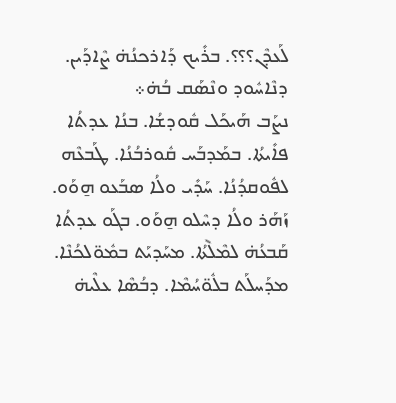ܠܰܥܕܶܢ؟؟؟. ܒܪܺܝܟ ܕܰܐܪܟܢܳܗ̇ ܨܶܐܕܰܝܢ. ܕܢܶܐܚܽܘܕ ܘܢܶܣܰܩ ܒܳܗ̇܀
ܢܨܰܒ ܗܰܝܟܰܠ ܩܽܘܕܫܳܐ. ܒܢܳܐ ܥܕܬܳܐ ܦܐܺܝܬܳܐ. ܒܡܰܕܒܰܚ ܩܽܘܪܒܳܢܳܐ. ܛܰܒܥܶܗ ܠܦܽܘܩܕܳܢܳܐ. ܚܰܕܺܝ ܘܠܳܐ ܣܒܰܥܘ ܗ̱ܘܰܘ. ܙܰܗܰܪ ܘܠܳܐ ܕܚܶܠܘ ܗ̱ܘܰܘ. ܒܓܰܘ ܥܕܬܳܐ ܩܰܒܥܳܗ̇ ܠܡܶܠ݉ܬܳܐ. ܡܚܰܕܝܰܬ ܒܡܽܘ̈ܠܟܳܢܶܐ. ܡܕܰܚܠܰܬ ܒܠܽܘ̈ܚܳܡܶܐ. ܕܒܳܣܶܐ ܥܠܶܝܗ̇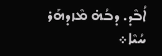ܐܳܒܶܕ. ܕܒܳܗ̇ ܡܶܙܕܗܰܪ ܚܳܝܶܐ܀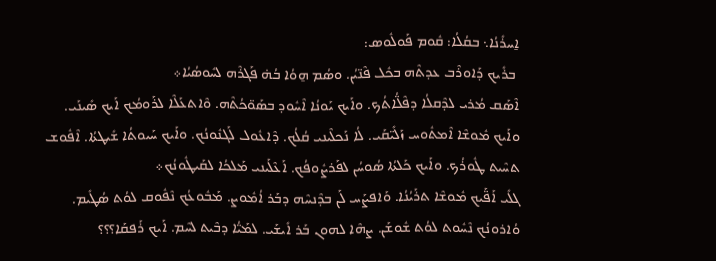ܐ̱ܚܪܺܢܳܐ܆ ܒܩܳܠܳܐ: ܩܽܘܡ ܦܰܘܠܽܘܣ:
 ܒܪܺܝܟ ܕܰܐܘܪܶܒ ܥܕܬܶܗ ܒܟܽܠ ܦܶܢ̈ܝܳܢ. ܘܣܳܡ ܗ̱ܘܳܐ ܒܳܗ̇ ܦܰܓܪܶܗ ܠܚܽܘܣܳܝܳܐ܀
ܐܶܣܰܩ ܡܳܪܝ ܠܕܶܩܠܳܐ ܕܦܶܠ̈ܳܐܬܳܟ. ܘܐܰܝܟ ܝܰܘܢܳܐ ܐܶܚܽܘܕ ܒܣܰܘ̈ܟܳܬܶܗ. ܘܶܐܬܥܰܠܶܐ ܠܪܰܘܡܳܟ ܐܰܝܟ ܣܺܝܢܰܝ. ܘܐܰܝܟ ܡܽܘܫܶܐ ܐܶܡܬܽܘܚ ܙܰܠܺܝ̈ܩܰܝ. ܠܳܐ ܢܰܟܠܶܝܢܝ ܩܳܠܳܟ. ܕܶܐܥܽܘܠ ܠܰܓܢܽܘܢܳܟ. ܘܐܰܝܟ ܚܰܝܘܬܳܐ ܫܺܝܛܬܳܐ. ܐܶܦܽܘܫ ܬܚܶܝܬ ܛܽܘܪܳܟ. ܘܐܰܝܟ ܟܰܠܬܳܐ ܣܳܘܚܳܢ ܠܦܰܪܨܽܘܦܳܟ. ܐܰܥܶܠܰܝܢܝ ܡܰܠܟܳܐ ܠܩܰܝܛܽܘܢܳܟ܀
ܓܠܺܝ ܐܰܦ̈ܰܝܟ ܡܽܘܫܶܐ ܬܪܰܝܳܢܳܐ. ܘܰܐܦܨܰܚ ܠܰܢ ܒܕܶܢܚܶܗ ܕܒܰܪ ܐܳܡܽܘܨ. ܡܰܒܽܘܥܳܟ ܢܶܦܽܘܩ ܠܘܳܬ ܣܳܛܺܝܡ. ܘܳܐܪܘܢܳܟ ܢܶܚܽܘܬ ܠܘܳܬ ܫܽܘܫܰܢ. ܨܗܶܐ ܠܗܘܢ ܒܰܪ ܐܺܝܫܰܝ. ܠܡܰܝ̈ܳܐ ܕܒܶܝܬ ܠܚܶܡ. ܐܰܝܟ ܪܰܦܩܰܐ؟؟؟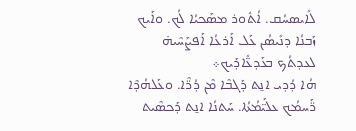ܠܺܐܝܣܚܳܩ. ܐܳܬܽܘܪ ܡܣܰܟܝܳܐ ܠܳܟ. ܘܐܰܝܟ ܙܰܒܢܳܐ ܕܢܺܝܣܳܢ ܥܰܠ ܐܰܪܥܳܐ ܐܰܦܨܰܚܶܝܗ̇ ܠܥܕܬܳܟ ܒܥܰܕܥ̈ܺܐܕܰܝܟ܀
ܗܳܐ ܕܳܕܝ ܐܢ̱ܬ ܕܰܓܒܶܐ ܡܶܢ ܕܳܪ̈ܶܐ. ܘܥܰܠܗܳܕܶܐ ܪ̈ܰܚܡܳܟ ܥܠܰܝ̈ܡܳܬܳܐ. ܚܰܬܢܳܐ ܐܢ̱ܬ ܕܰܟܣܶܝܬ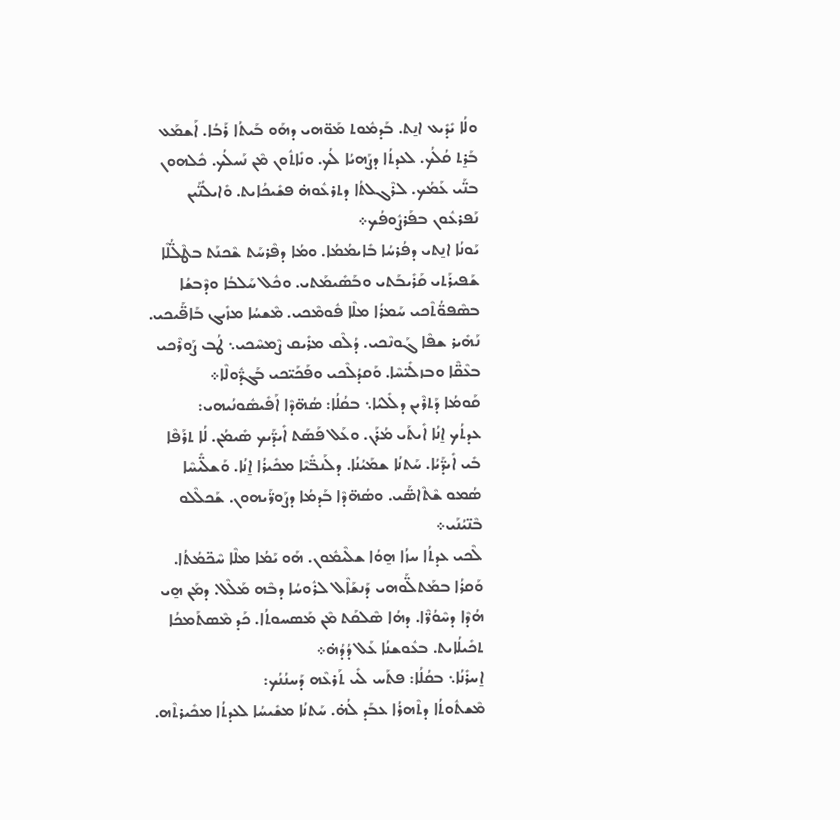ܘܠܳܐ ܝܺܕܺܝܥ ܐܢ̱ܬ. ܒܰܕܡܽܘܬ ܡܰܘ̈ܗܝ ܕܗܰܘ ܒܰܝܬܳܐ ܪܰܒܳܐ. ܐܰܫܡܰܥ ܒܰܪ̱ܬ ܩܳܠܳܟ. ܠܥܕܬܳܐ ܕܨܰܗܝܳܐ ܠܳܟ. ܘܢܺܐܬܽܘܢ ܡܶܢ ܢܰܚܠܳܟ. ܟܽܠܗܘܢ ܒܢ̈ܰܝ ܥܰܡܳܟ. ܠܪܶܓܠܬܳܐ ܕܬܪܥܽܘܗ̇ ܦܫܺܝܟܳܐܝܬ. ܘܺܐܝܠܳܢ̈ܰܝܢ ܢܰܦܪܥܽܘܢ ܒܦܰܪܨܽܘܦܳܟ܀
ܝܰܘܢܳܐ ܐܢ̱ܬܝ ܕܦܳܪܚܳܐ ܒܺܐܝܡܳܡܳܐ. ܘܡܳܐ ܕܦܶܪܚܰܬ ܫܶܟܢܰܬ ܒܛܶܠ̈ܳܠܶܐ ܫܰܦܝܪܰܬܝ ܩܰܪܺܝܒܰܬܝ ܘܒܰܣܺܝܡܰܬܝ. ܘܟܽܠ ܚܰܠܒܳܐ ܘܕܶܒܫܳܐ ܒܣܶܦܘ̈ܳܬܶܟܝ ܚܰܡܪܳܐ ܡܠܶܐ ܦܽܘܡܶܟܝ. ܡܶܫܚܳܐ ܡܙܺܝܓ ܒܰܐܦ̈ܰܝܟܝ. ܢܰܗܺܝܪ ܫܦܶܐ ܓܰܘܢܶܟܝ. ܕܳܠܶܩ ܡܪܺܝܩ ܨܶܡܚܶܟܝ܆ ܛܳܒ ܨܰܘܪܶܟܝ ܒܥܶܩ̈ܶܐ ܘܒܙܠܺܝ̈ܚܶܐ. ܘܰܩܕܳܠܶܟܝ ܘܦܰܟܰܝ̈ܟܝ ܒܰܓܕ̈ܽܘܠܶܐ܀
ܩܰܘܡܳܐ ܕܰܬܪܶܝܢ ܕܠܺܠܝܳܐ܆ ܒܩܳܠܳܐ: ܣܳܗ̈ܕܶܐ ܐܰܦܺܝܣܽܘܢܳܝܗܝ:
ܥܕܬܳܟ ܐ̱ܢܳܐ ܐܺܝܬܰܝ ܡܳܪܰܢ. ܘܥܰܠ ܦܰܣܰܬ ܐܺܝܕ̈ܰܝܟ ܣܺܝܡܳܢ. ܠܳܐ ܬܪܰܦܶܐ ܒܺܝ ܐܺܝܕ̈ܰܝܳܐ. ܚܰܬܢܳܐ ܫܡܰܝܳܢܳܐ. ܕܠܰܢܒ̈ܺܝܶܐ ܡܟܺܝܪܳܐ ܐ̱ܢܳܐ. ܘܰܫܠ̈ܺܝܚܶܐ ܣܳܡܘ ܫܶܬܶܐܣ̈ܰܝ. ܘܣܳܗ̈ܕܶܐ ܒܰܕܡܳܐ ܕܨܰܘܪ̈ܰܝܗܘܢ. ܫܰܟܠܶܠܘ ܒܶܢ̈ܝܳܢܰܝ܀
ܠܶܟܝ ܥܕܬܳܐ ܚܙܳܐ ܗ̱ܘܳܐ ܫܠܶܝܡܽܘܢ. ܗܰܘ ܝܰܡܳܐ ܡܠܶܐ ܚܶܟ̈ܡܳܬܳܐ. ܘܰܩܪܳܐ ܒܡܰܬܠ̈ܰܘܗܝ ܕܰܢܫܰܐܶܠ ܠܪܽܘܚܳܐ ܕܒܶܗ ܡܰܠܶܠ. ܕܡܰܢ ܗ̱ܝ ܗܳܕܶܐ ܕܚܶܘܳܪ̈ܶܐ. ܕܗܳܐ ܣܶܠܩܰܬ ܡܶܢ ܡܰܣܚܘܬܳܐ. ܟܰܕ ܡܶܣܬܰܡܟܳܐ ܬܟܺܝܠܳܐܝܬ. ܒܥܽܘܫܢܳܐ ܥܰܠ ܕܳܕܳܗ̇܀
ܐ̱ܚܪܺܢܳܐ܆ ܒܩܳܠܳܐ: ܦܬܰܚ ܠܺܝ ܬܰܪܥܶܗ ܕܰܚܢܳܢܳܟ:
ܡܶܫܬܽܘܬܳܐ ܕܬܶܗܪܳܐ ܥܒܰܕ ܠܳܗ̇. ܚܰܬܢܳܐ ܡܫܺܝܚܳܐ ܠܥܕܬܳܐ ܡܟܺܝܪܬܶܗ.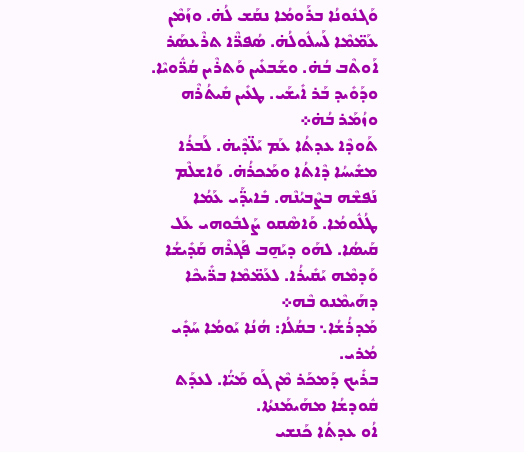ܘܰܓܢܽܘܢܳܐ ܒܪܰܘܡܳܐ ܢܩܰܫ ܠܳܗ̇. ܘܙܰܡܶܢ ܥܰܡ̈ܡܶܐ ܠܰܚܠܽܘܠܳܗ̇. ܣܳܦܪ̈ܶܐ ܬܪܶܥܣܰܪ ܐܰܘܬܶܒ ܒܳܗ̇. ܘܫܰܒܥܺܝܢ ܘܰܬܪܶܝܢ ܩܳܪ̈ܽܘܝܶܐ. ܘܕܰܘܺܝܕ ܒܰܪ ܐܺܝܫܰܝ. ܛܥܺܝܢ ܩܺܝܬܳܪܶܗ ܘܙܳܡܰܪ ܒܳܗ̇܀
ܬܰܘܕܶܐ ܥܕܬܳܐ ܥܰܡ ܝܰܠ̈ܕܶܝܗ̇. ܠܰܒܪܳܐ ܡܫܺܝܚܳܐ ܕܶܐܬܳܐ ܘܡܰܟܪܳܗ̇. ܘܰܐܫܠܶܡ ܢܰܦܫܶܗ ܒܨܶܒܝܳܢܶܗ. ܒܺܐܝܕ̈ܰܝ ܥܰܡܳܐ ܛܳܠܽܘܡܳܐ. ܘܰܐܣܶܩܘ ܨܰܠܒܽܘܗܝ ܥܰܠ ܩܰܝܣܳܐ. ܠܗܰܘ ܕܝܰܗ̱ܒ ܦܰܓܪܶܗ ܩܰܕܺܝܫܳܐ ܘܰܕܡܶܗ ܝܰܩܺܝܪܳܐ. ܠܥܰܡ̈ܡܶܐ ܒܪ̈ܺܝܟܶܐ ܕܗܰܝܡܶܢܘ ܒܶܗ܀
ܡܰܕܪܳܫܳܐ܆ ܒܩܳܠܳܐ: ܗܳܢܳܐ ܝܰܘܡܳܐ ܚܰܕܺܝ ܡܳܪܝ.
ܒܪܺܝܟ ܕܰܡܟܰܪ ܡܶܢ ܓܰܘ ܡܰܝ̈ܳܐ. ܠܥܕܰܬ ܩܽܘܕܫܳܐ ܡܗܰܝܡܰܢܬܳܐ.
ܐܳܘ ܥܕܬܳܐ ܟܰܢܫܝ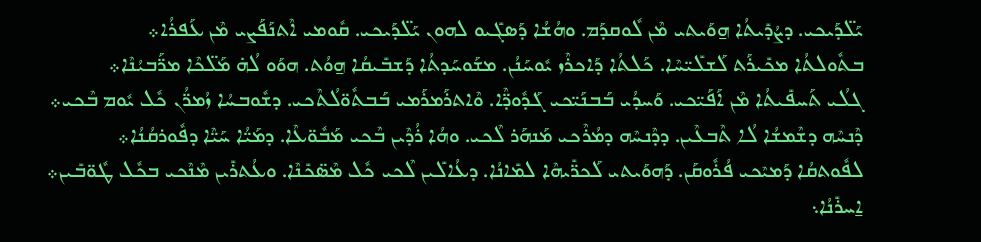ܝܰܠ̈ܕܰܝܟܝ. ܕܨܳܕܺܝܬܳܐ ܗ̱ܘܰܝܬܝ ܡܶܢ ܠܽܘܩܕܰܡ. ܘܗܳܫܳܐ ܕܰܣܓܺܝܘ ܠܗܘܢ ܝܰܠ̈ܕܰܝܟܝ. ܩܽܘܡܝ ܐܶܬܢܰܦܰܨܝ ܡܶܢ ܥܰܦܪܳܐ܀
ܒܬܽܘܠܬܳܐ ܡܟܺܝܪܰܬ ܠܰܫܠܺܝ̈ܚܶܐ. ܟܰܠܬܳܐ ܕܰܐܟܪܶܙ ܝܽܘܚܰܢܳܢ. ܡܫܰܘܚܰܕܬܳܐ ܕܰܫܒܺܝܩܳܐ ܗ̱ܘܳܬ. ܗܘܰܘ ܠܳܗ̇ ܡܰܠ̈ܟܶܐ ܡܪ̈ܰܒܝܳܢܶܐ܀
ܓܠܳܝ ܬܰܚܦܺܝܬܳܐ ܡܶܢ ܐܰܦܰܝ̈ܟܝ. ܘܰܚܕܳܝ ܒܰܒܢܰܝ̈ܟܝ ܓܰܕܽܘܕ̈ܶܐ. ܘܶܐܬܪܰܡܪܰܡܝ ܒܰܒܬܽܘ̈ܠܳܬܶܟܝ. ܕܫܽܘܒܚܳܐ ܙܳܡܪ̈ܳܢ ܟܽܠ ܝܽܘܡ ܒܶܟܝ܀
ܕܶܢܚܶܗ ܕܫܶܡܫܳܐ ܠܳܐ ܬܶܒܥܶܝܢ. ܕܕܶܢܚܶܗ ܕܡܳܪܶܟܝ ܡܰܢܗܰܪ ܠܶܟܝ. ܘܗܳܐ ܪܳܕܶܝܢ ܒܶܟܝ ܡܰܒܽܘ̈ܥܶܐ. ܕܡܰܝ̈ܳܐ ܚܰܝ̈ܶܐ ܕܦܽܘܪܩܳܢܳܐ܀
ܠܦܽܘܬܩܳܐ ܕܰܡܝܶܟܝ ܦܳܪܽܘܩܰܢ. ܕܰܗܘܰܝܬܝ ܠܰܟܪ̈ܺܝܗܶܐ ܠܡܺܐܢܳܐ. ܕܥܳܐܠܺܝܢ ܠܶܟܝ ܟܽܠ ܡܶܣ̈ܟܺܢܶܐ. ܘܥܳܬܪܺܝܢ ܡܶܢܶܟܝ ܒܟܽܠ ܛܽܘ̈ܒܺܝܢ܀
ܐ̱ܚܪܺܢܳܐ܆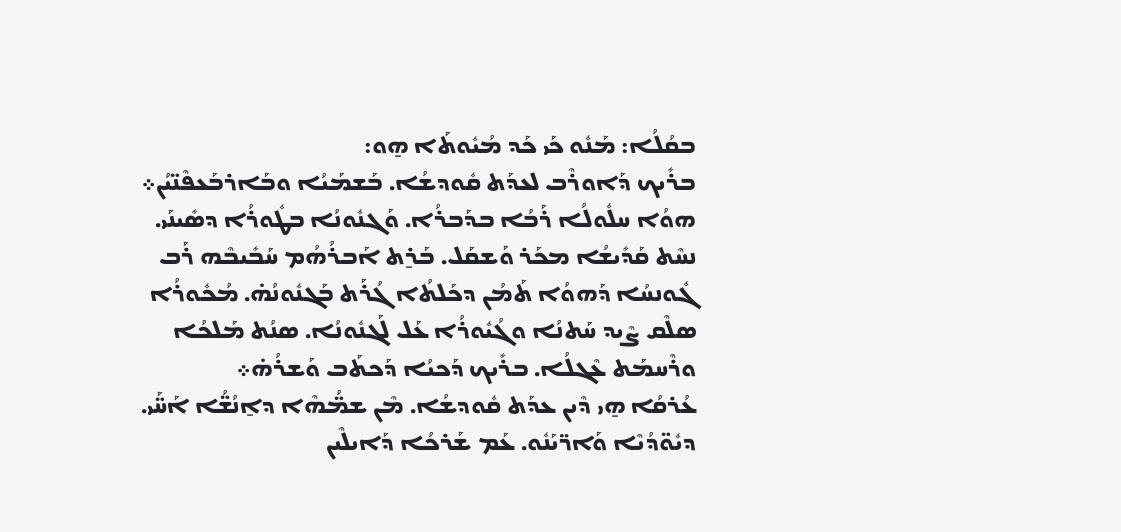ܒܩܳܠܳܐ: ܡܰܢܽܘ ܟܰܝ ܟܰܕ ܡܳܝܽܘܬܰܐ ܗ̱ܘ:
ܒܪܺܝܟ ܕܰܐܘܪܶܒ ܠܥܕܰܬ ܩܽܘܕܫܳܐ. ܒܰܫܡܰܝܳܐ ܘܒܰܐܪܒܰܥܦܶܢ̈ܝܳܢ܀
ܗܘܳܐ ܚܠܽܘܠܳܐ ܪܰܒܳܐ ܒܕܰܒܪܳܐ. ܘܰܓܢܽܘܢܳܐ ܒܛܽܘܪܳܐ ܕܣܺܝܢܰܝ. ܢܚܶܬ ܩܰܕܺܝܫܳܐ ܡܟܰܪ ܘܰܫܩܰܠ. ܒܰܪ̱ܬ ܐܰܒܪܳܗܳܡ ܚܰܒܺܝܒܶܗ ܪܰܒ ܓܽܘܢܚܳܐ ܕܰܗܘܳܐ ܬܰܡܳܢ ܕܟܰܠܬܳܐ ܓܳܪܰܬ ܒܰܓܢܽܘܢܳܗ̇. ܡܳܟܽܘܪܳܐ ܣܠܶܩ ܨܶܝܕ ܚܰܬܢܳܐ ܘܓܳܝܽܘܪܳܐ ܥܰܠ ܠܰܓܢܽܘܢܳܐ. ܣܢܳܬ ܡܰܠܟܳܐ ܘܪܶܚܡܰܬ ܥܶܓܠܳܐ. ܒܪܺܝܟ ܕܰܟܝܳܐ ܕܰܟܬܰܒ ܘܰܫܪܳܗ̇܀
ܥܳܪܩܳܐ ܗ̱ܝ ܕܶܝܢ ܥܕܰܬ ܩܽܘܕܫܳܐ. ܡܶܢ ܫܡ̈ܳܗܶܐ ܕܐ̱ܢܳܫ̈ܳܐ ܐܰܚ̈ܰܝ. ܕܝܽܘ̈ܕܳܝܶܐ ܘܰܐܪ̈ܝܰܢܽܘ. ܥܰܡ ܫܰܪܟܳܐ ܕܰܐܝܠܶܝܢ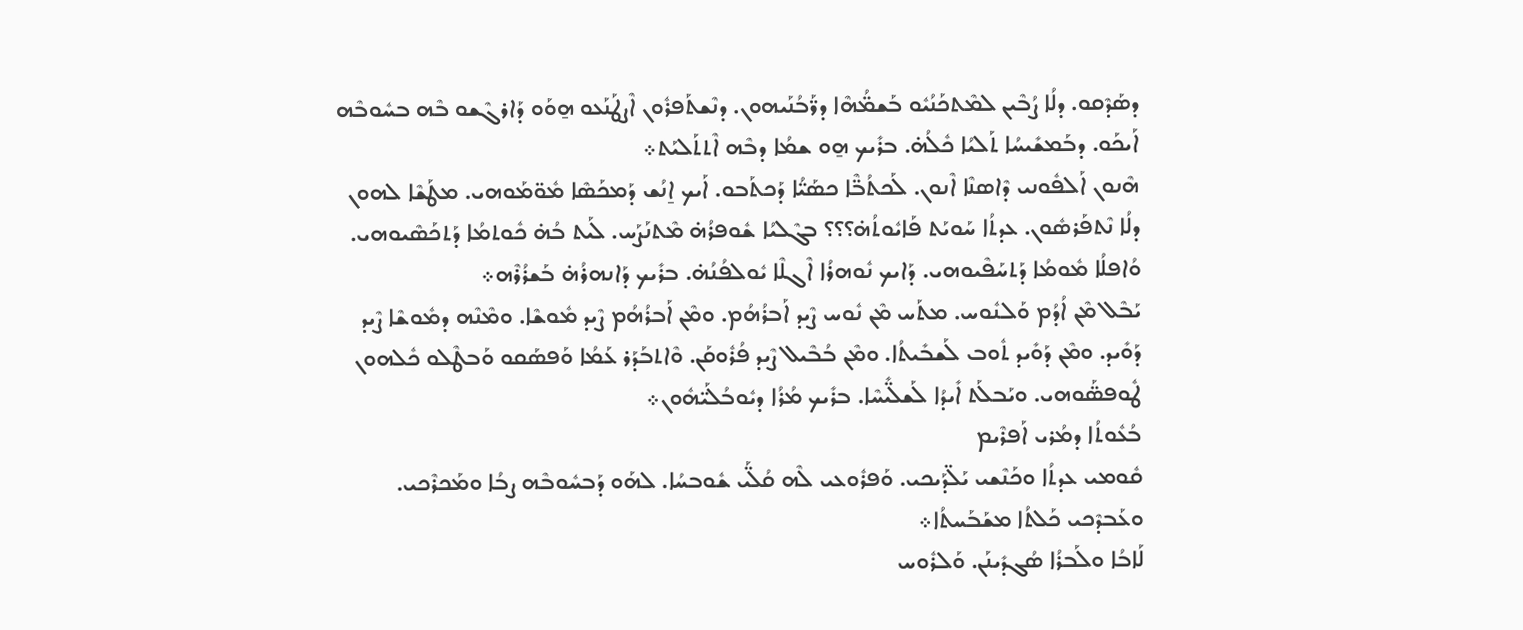ܕܣܰܕܶܩܘ. ܕܠܳܐ ܨܳܒܶܝܢ ܠܡܶܬܟܰܢܳܝܽܘ ܒܰܫܡ̈ܳܗܶܐ ܕܪ̈ܰܒܳܢܰܝܗܘܢ. ܕܢܶܫܬܰܦܪܽܘܢ ܐܶܨܛܰܢܰܥܘ ܗ̱ܘܰܘ ܕܰܐܪܓܶܫܘ ܒܶܗ ܒܚܽܘܒܶܗ ܐܰܝܟܰܘ. ܕܒܰܡܫܺܝܚܳܐ ܬܰܠܝܳܐ ܟܽܠܳܗ̇. ܒܪܺܝܟ ܗ̱ܘ ܫܡܳܐ ܕܒܶܗ ܐܶܬܬܰܠܝܰܬ܀
ܗܶܢܘܢ ܐܰܠܦܽܘܢܝ ܕܶܐܣܢܶܐ ܐܶܢܘܢ. ܠܰܟܬܳܒ̈ܶܐ ܟܣܰܝ̈ܳܐ ܕܰܟܬܰܒܘ. ܐܰܝܟ ܐ̱ܢܳܫ ܕܰܡܟܰܣܶܐ ܡܽܘ̈ܡܰܘܗܝ. ܡܛܰܫܶܐ ܠܗܘܢ ܕܠܳܐ ܢܶܬܦܰܪܣܽܘܢ. ܥܕܬܳܐ ܚܰܘܝܰܬ ܦܰܐܝܽܘܬܳܗ̇؟؟؟ ܒܓܶܠܝܳܐ ܫܽܘܦܪܳܗ̇ ܡܶܬܢܰܨܰܚ. ܠܰܝܬ ܒܳܗ̇ ܟܽܘܬܡܳܐ ܕܰܬܟܰܣܶܝܘܗܝ. ܘܳܐܦܠܳܐ ܡܽܘܡܳܐ ܕܰܬܚܰܦܶܝܘܗܝ. ܕܰܐܝܟ ܢܽܘܗܪܳܐ ܐܶܓܠܶܐ ܝܽܘܠܦܳܢܳܗ̇. ܒܪܺܝܟ ܕܰܐܢܗܪܳܗ̇ ܒܰܫܪܳܪܶܗ܀
ܝܰܒܶܠ ܡܶܢ ܐܳܕܳܡ ܘܰܠܢܽܘܚ. ܡܬܰܚ ܡܶܢ ܢܽܘܚ ܨܶܝܕ ܐܰܒܪܳܗܳܡ. ܘܡܶܢ ܐܰܒܪܳܗܳܡ ܨܶܝܕ ܡܽܘܫܶܐ. ܘܡܶܢܶܗ ܕܡܽܘܫܶܐ ܨܶܝܕ ܕܰܘܺܝܕ. ܘܡܶܢ ܕܰܘܺܝܕ ܬܽܘܒ ܠܰܫܒܺܝܬܳܐ. ܘܡܶܢ ܒܳܒܶܝܠ ܨܶܝܕ ܦܳܪܽܘܩܰܢ. ܘܶܐܬܒܰܕܰܪ ܥܰܡܳܐ ܘܰܦܣܰܩܘ ܘܰܒܛܶܠܘ ܟܽܠܗܘܢ ܛܽܘܦܣ̈ܰܘܗܝ. ܘܝܰܒܠܰܬ ܐܺܝܕܳܐ ܠܰܫܠ̈ܺܝܚܶܐ. ܒܪܺܝܟ ܡܳܪܳܐ ܕܝܽܘܒܳܠܰܝ̈ܗܽܘܢ܀
ܒܳܥܽܘܬܳܐ ܕܡܳܪܝ ܐܰܦܪܶܝܡ
ܩܽܘܡܝ ܥܕܬܳܐ ܘܟܰܢܶܫܝ ܝܰܠ̈ܕܰܝܟܝ. ܘܰܦܪܽܘܥܝ ܠܶܗ ܩܳܠ̈ܰܝ ܫܽܘܒܚܳܐ. ܠܗܰܘ ܕܰܒܚܽܘܒܶܗ ܨܒܳܐ ܘܡܰܟܪܶܟܝ. ܘܥܰܒܕܶܟܝ ܟܰܠܬܳܐ ܡܫܰܒܰܚܬܳܐ܀
ܠܰܐܒܳܐ ܘܠܰܒܪܳܐ ܣܳܓܕܺܝܢܰܢ. ܘܰܠܪܽܘܚ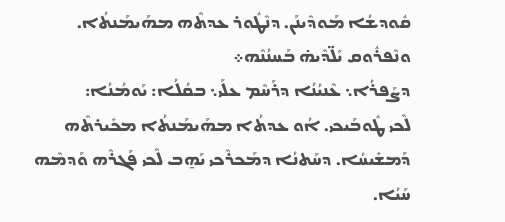ܩܽܘܕܫܳܐ ܡܰܘܕܶܝܢܰܢ. ܕܢܶܛܽܘܪ ܥܕܬܶܗ ܡܗܰܝܡܰܢܬܳܐ. ܘܢܶܦܪܽܘܩ ܝܰܠ̈ܕܶܝܗ̇ ܒܰܚܢܳܢܶܗ܀
ܕܨܰܦܪܳܐ܆ ܥܶܢܝܳܢܳܐ ܕܪܰܚܶܡ ܥܠܰܝ܆ ܒܩܳܠܳܐ: ܝܰܘܡܳܢܳܐ:
ܠܶܟܝ ܛܽܘܒܰܝܟܝ. ܐܳܘ ܥܕܬܳܐ ܡܗܰܝܡܰܢܬܳܐ ܡܟܺܝܪܬܶܗ ܕܰܡܫܺܝܚܳܐ. ܕܚܰܬܢܳܐ ܕܡܰܟܪܶܟܝ ܝܰܗ̱ܒ ܠܶܟܝ ܦܰܓܪܶܗ ܘܰܕܡܶܗ ܚܰܝܳܐ.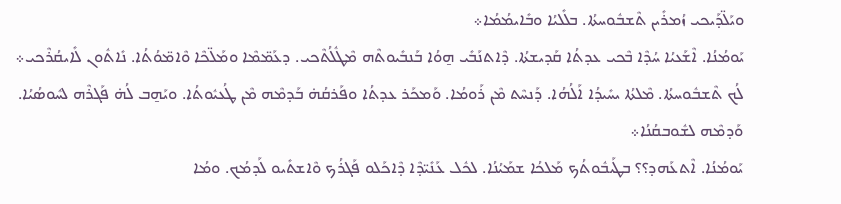ܘܝܰܠ̈ܕܰܝܟܝ ܙܳܡܪܺܝܢ ܬܶܫܒܽܘܚܬܳܐ. ܒܠܺܠܝܳܐ ܘܒܺܐܝܡܳܡܳܐ܀
ܝܰܘܡܳܢܳܐ. ܐܶܫܰܥܝܳܐ ܚܳܕܶܐ ܒܶܟܝ ܥܕܬܳܐ ܩܰܕܝܫܬܳܐ. ܕܶܐܬܢܰܒܺܝ ܗ̱ܘܳܐ ܒܰܢܒܺܝܘܬܶܗ ܡܶܛܽܠܳܬܶܟܝ. ܕܥܰܡ̈ܡܶܐ ܘܡܰܠ̈ܟܶܐ ܘܶܐܡ̈ܘܳܬܳܐ. ܢܺܐܬܽܘܢ ܠܺܐܝܩܳܪܶܟܝ܀
ܠܳܟ ܬܶܫܒܽܘܚܬܳܐ. ܡܶܠܬܳܐ ܝܚܺܝܕܳܐ ܐܰܠܳܗܳܐ. ܕܰܢܚܶܬ ܡܶܢ ܪܰܘܡܳܐ. ܘܰܡܟܰܪ ܥܕܬܳܐ ܘܦܰܪܩܳܗ̇ ܒܰܕܡܶܗ ܡܶܢ ܛܳܥܝܽܘܬܳܐ. ܘܝܰܗ̱ܒ ܠܳܗ̇ ܦܰܓܪܶܗ ܠܚܽܘܣܳܝܳܐ. ܘܰܕܡܶܗ ܠܫܽܘܒܩܳܢܳܐ܀
ܝܰܘܡܳܢܳܐ. ܐܶܬܥܰܗܕ؟؟ ܒܛܰܝܒܽܘܬܳܟ ܡܰܠܟܳܐ ܫܡܰܝܳܢܳܐ. ܠܟܽܠ ܥܰܢܺܝ̈ܕܶܐ ܕܶܐܟܰܠܘ ܦܰܓܪܳܟ ܘܶܐܫܬܺܝܘ ܠܰܕܡܳܟ. ܘܡܳܐ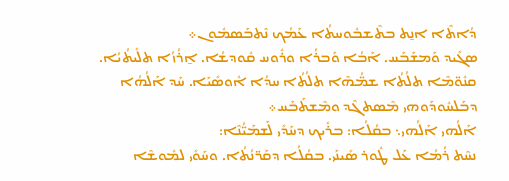ܕܳܐܬܶܐ ܐܢ̱ܬ ܒܬܶܫܒܽܘܚܬܳܐ ܥܰܡܳܟ ܢܶܬܒܰܣܡܽܘܢ܀
ܣܓܺܝܕ ܘܰܡܫܰܒܰܚ. ܐܰܒܳܐ ܘܰܒܪܳܐ ܘܪܽܘܚ ܩܽܘܕܫܳܐ. ܐ̱ܪܳܙܳܐ ܬܠܺܝܬܳܝܳܐ. ܩܢܽܘ̈ܡܶܐ ܬܠܳܬܳܐ ܫܡ̈ܳܗܶܐ ܬܠܳܬܳܐ ܚܕܳܐ ܐܽܘܣܺܝܰܐ. ܚܰܕ ܐܰܠܳܗܳܐ ܕܒܰܠܚܽܘܕܰܘܗܝ ܡܶܣܬܓܶܕ ܘܡܶܫܬܰܒܰܚ܀
ܐܰܠܳܗܝ ܐܰܠܳܗܝ܆ ܒܩܳܠܳܐ: ܒܪܺܝܟ ܕܚܰܕܺܝ ܠܰܫܡܰܝ̈ܳܢܶܐ:
ܢܚܶܬ ܪܳܡܳܐ ܥܰܠ ܛܽܘܪ ܣܺܝܢܰܝ. ܒܩܳܠܳܐ ܕܩܰܪ̈ܢܳܬܳܐ. ܘܚܰܘܺܝ ܠܡܽܘܫܶܐ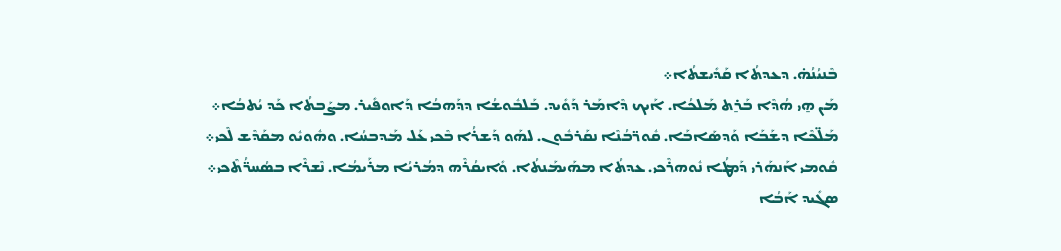ܒܶܢܝܳܢܳܗ̇. ܕܥܕܬܳܐ ܩܰܕܺܝܫܬܳܐ܀
ܡܰܢ ܗ̱ܝ ܗܳܕܶܐ ܒܰܪ̱ܬ ܡܰܠܟܳܐ. ܐܰܝܟ ܕܶܐܡܰܪ ܕܰܘܺܝܕ. ܒܰܠܒܽܘܫܳܐ ܕܕܰܗܒܳܐ ܕܰܐܘܦܺܝܪ. ܡܨܰܒܬܳܐ ܟܰܕ ܝܳܬܒܳܐ܀
ܡܰܠ̈ܟܶܐ ܕܫܰܒܰܐ ܘܰܕܣܰܐܒܰܐ. ܩܽܘܪ̈ܒܳܢܶܐ ܢܩܰܪܒܽܘܢ. ܠܗܰܘ ܕܰܫܪܳܐ ܒܶܟܝ ܥܰܠ ܡܰܕܒܚܳܐ. ܘܗܽܘܝܽܘ ܡܩܰܕܶܫ ܠܶܟܝ܀
ܩܽܘܡܝ ܐܰܢܗܰܪܝ ܕܰܡܛܳܐ ܢܽܘܗܪܶܟܝ. ܥܕܬܳܐ ܡܗܰܝܡܰܢܬܳܐ. ܘܺܐܝܩܳܪܶܗ ܕܡܳܪܝܳܐ ܡܪܰܝܡܳܐ. ܢܶܫܪܶܐ ܒܣܳܚܪ̈ܳܬܶܟܝ܀
ܣܓܺܝܕ ܐܰܒܳܐ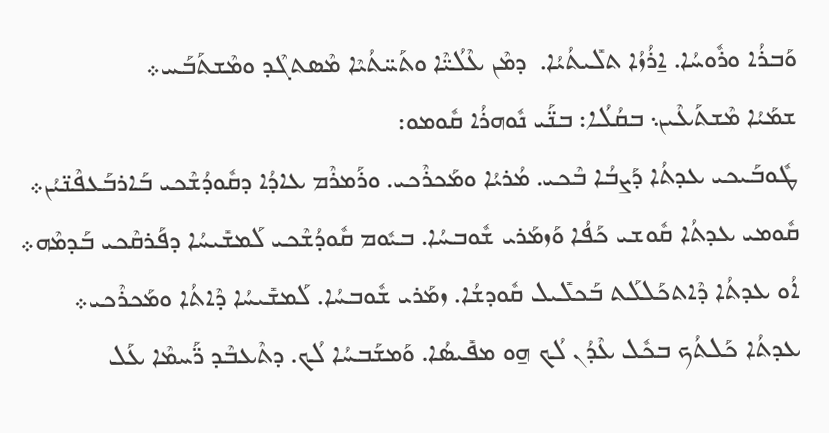ܘܰܒܪܳܐ ܘܪܽܘܚܳܐ. ܐ̱ܪܳܙܳܐ ܬܠܺܝܬܳܝܳܐ.  ܕܡܶܢ ܥܶܠܳܝ̈ܶܐ ܘܬܰܚ̈ܬܳܝܶܐ ܡܶܣܬܓܶܕ ܘܡܶܫܬܰܒܰܚ܀
ܫܡܰܝܳܐ ܡܶܫܬܰܥܶܝܢ܆ ܒܩܳܠܳܐ: ܒܢ̈ܰܝ ܢܽܘܗܪܳܐ ܩܽܘܡܘ:
ܛܽܘܒܰܝܟܝ ܥܕܬܳܐ ܕܰܨܒܳܐ ܒܶܟܝ. ܡܳܪܝܳܐ ܘܡܰܟܪܶܟܝ. ܘܪܰܡܪܶܡ ܥܐܕܳܐ ܕܩܽܘܕܳܫܶܟܝ ܒܰܐܪܒܰܥܦܶܢ̈ܝܳܢ܀
ܩܽܘܡܝ ܥܕܬܳܐ ܩܽܘܫܝ ܟܰܦܳܐ ܘܰܙܡܰܪܝ ܫܽܘܒܚܳܐ. ܒܝܽܘܡ ܩܽܘܕܳܫܶܟܝ ܠܰܡܫܺܝܚܳܐ ܕܦܰܪܩܶܟܝ ܒܰܕܡܶܗ܀
ܐܳܘ ܥܕܬܳܐ ܕܶܐܬܟܰܠܠܰܬ ܒܰܟܠܺܝܠ ܩܽܘܕܫܳܐ. ܙܡܰܪܝ ܫܽܘܒܚܳܐ. ܠܰܡܫܺܝܚܳܐ ܕܶܐܬܳܐ ܘܡܰܟܪܶܟܝ܀
ܥܕܬܳܐ ܟܰܠܬܳܟ ܒܟܽܠ ܥܶܕܳܢ ܠܳܟ ܗ̱ܘ ܡܦܺܝܣܳܐ. ܘܰܡܫܰܒܚܳܐ ܠܳܟ. ܕܬܶܥܒܶܕ ܪ̈ܰܚܡܶܐ ܥܰܠ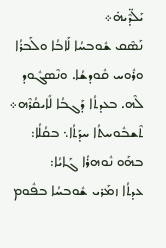ܝܰܠ̈ܕܶܝܗ̇܀
ܢܰܣܶܩ ܫܽܘܒܚܳܐ ܠܰܐܒܳܐ ܘܠܰܒܪܳܐ ܘܪܽܘܚ ܩܽܘܕܫܳܐ. ܘܢܶܣܓܽܘܕ ܠܶܗ. ܒܥܕܬܳܐ ܕܰܓܒܳܐ ܠܺܐܝܩܳܪܶܗ܀
ܬܶܫܒܽܘܚܬܳܐ ܚܕܰܬܳܐ܆ ܒܩܳܠܳܐ: ܒܗܰܘ ܢܽܘܗܪܳܐ ܓܰܐܝܳܐ:
ܥܕܬܳܐ ܙܡܰܪܝ ܫܽܘܒܚܳܐ ܒܦܽܘܡ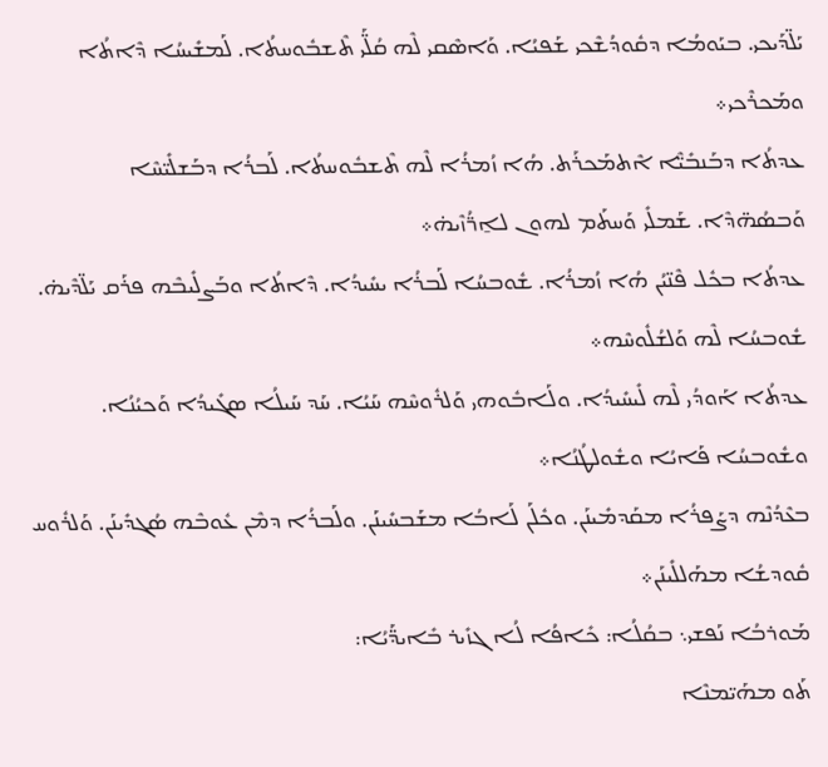ܝܰܠ̈ܕܰܝܟܝ. ܒܝܰܘܡܳܐ ܕܩܽܘܕܳܫܶܟܝ ܫܰܦܝܳܐ. ܘܰܐܣܶܩܝ ܠܶܗ ܩܳܠ̈ܰܝ ܬܶܫܒܽܘܚܬܳܐ. ܠܰܡܫܺܝܚܳܐ ܕܶܐܬܳܐ ܘܡܰܟܪܶܟܝ܀
ܥܕܬܳܐ ܕܒܰܢܒܺܝ̈ܶܐ ܐܶܬܡܰܟܪܰܬ. ܗܳܐ ܙܳܡܪܳܐ ܠܶܗ ܬܶܫܒܽܘܚܬܳܐ. ܠܰܒܪܳܐ ܕܒܰܫܠܺܝ̈ܚܶܐ ܘܰܒܣܳܗ̈ܕܶܐ. ܫܰܡܠܺܝ ܘܰܚܬܰܡ ܠܗܘܢ ܠܐ̱ܪ̈ܳܙܶܝܗ̇܀
ܥܕܬܳܐ ܒܟܽܠ ܦܶܢ̈ܝܳܢ ܗܳܐ ܙܳܡܪܳܐ. ܫܽܘܒܚܳܐ ܠܰܒܪܳܐ ܝܚܺܝܕܳܐ. ܕܶܐܬܳܐ ܘܒܰܨܠܺܝܒܶܗ ܦܪܰܩ ܝܰܠ̈ܕܶܝܗ̇. ܫܽܘܒܚܳܐ ܠܶܗ ܘܰܠܫܳܠܽܘܚܶܗ܀
ܥܕܬܳܐ ܐܰܘܕܳܝ ܠܶܗ ܠܺܝܚܺܝܕܳܐ. ܘܠܰܐܒܽܘܗܝ ܘܰܠܪܽܘܚܶܗ ܚܰܝܳܐ. ܚܰܕ ܚܰܝܠܳܐ ܣܓܺܝܕܳܐ ܘܰܟܝܳܢܳܐ. ܘܫܽܘܒܚܳܐ ܦܰܐܝܳܐ ܘܫܽܘܠܛܳܢܳܐ܀
ܒܥܶܕܳܢܶܗ ܕܨܰܦܪܳܐ ܡܩܰܕܡܺܝܢܰܢ. ܘܟܽܠܰܢ ܠܰܐܒܳܐ ܡܫܰܒܚܺܝܢܰܢ. ܘܠܰܒܪܳܐ ܕܡܶܢ ܥܽܘܒܶܗ ܣܳܓܕܺܝܢܰܢ. ܘܰܠܪܽܘܚ ܩܽܘܕܫܳܐ ܡܗܰܠܠܺܝܢܰܢ܀
ܡܰܘܪܒܳܐ ܢܰܦܫܝ܆ ܒܩܳܠܳܐ: ܟܺܐܦܳܐ ܠܳܐ ܓܙܺܝܪ ܒܺܐܝܕ̈ܰܝܳܐ:
ܬܰܘ ܡܗܰܝ̈ܡܢܶܐ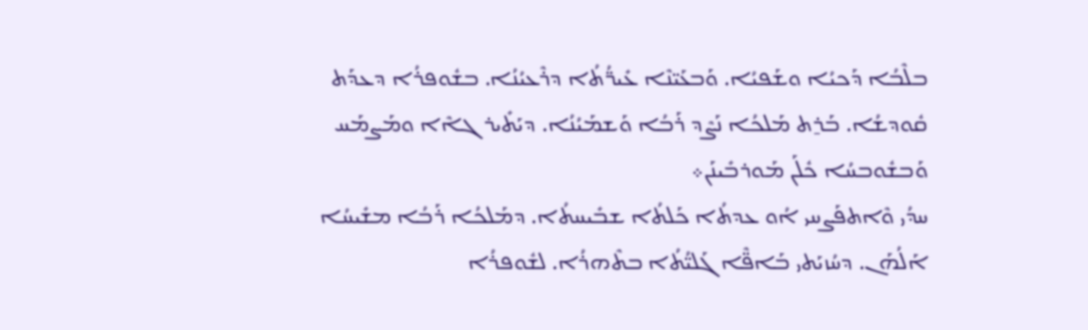ܒܠܶܒܳܐ ܕܰܟܝܳܐ ܘܫܰܦܝܳܐ. ܘܰܒܥܰܝ̈ܢܶܐ ܥܺܝܪ̈ܳܬܳܐ ܕܪܶܥܝܳܢܳܐ. ܒܫܽܘܦܪܳܐ ܕܥܕܰܬ ܩܽܘܕܫܳܐ. ܒܰܪ̱ܬ ܡܰܠܟܳܐ ܢܰܨܶܕ ܪܰܒܳܐ ܘܰܫܡܰܝܳܢܳܐ. ܕܝܰܬܺܝܪ ܓܐܶܐ ܘܡܰܨܡܰܚ ܘܰܒܫܽܘܒܚܳܐ ܟܽܠܰܢ ܡܰܘܪܒܺܝܢܰܢ܀
ܚܕܳܝ ܘܶܐܬܦܰܨܚܝ ܐܳܘ ܥܕܬܳܐ ܟܰܠܬܳܐ ܫܒܺܝܚܬܳܐ. ܕܡܰܠܟܳܐ ܪܰܒܳܐ ܡܫܺܝܚܳܐ ܐܰܠܳܗܰܢ. ܕܚܳܙܝܰܬܝ ܒܰܐܦ̈ܶܐ ܓܰܠܝ̈ܳܬܳܐ ܒܬܶܗܪܳܐ. ܠܫܽܘܦܪܳܐ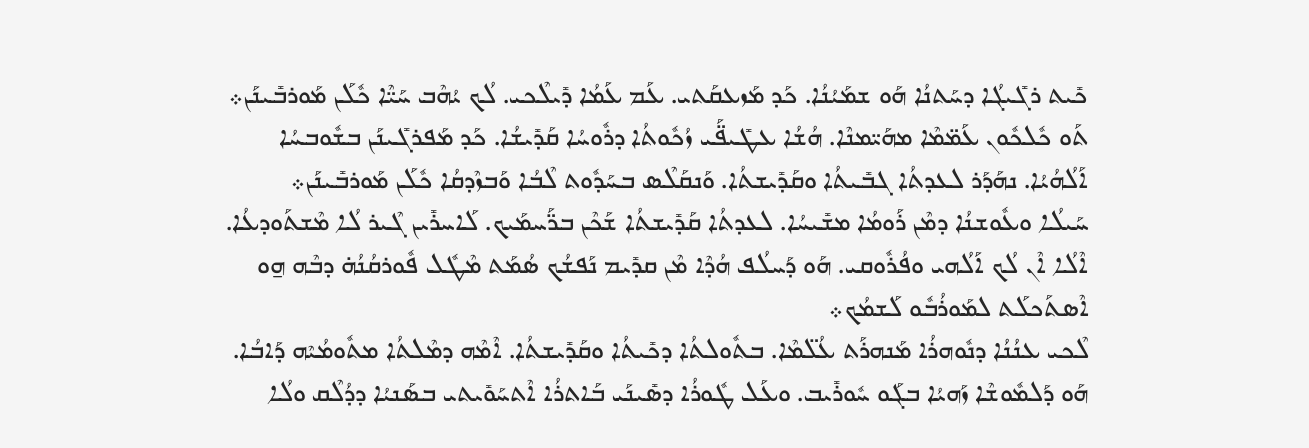ܟܺܝܬ ܪܓܺܝܓܳܐ ܕܚܰܬܢܳܐ ܗܰܘ ܫܡܰܝܳܢܳܐ. ܟܰܕ ܡܰܙܥܩܰܬܝ. ܥܰܡ ܥܰܡܳܐ ܕܺܝܠܶܟܝ. ܠܳܟ ܝܳܗܶܒ ܚܰܝ̈ܶܐ ܟܽܠܰܢ ܡܰܘܪܒܺܝܢܰܢ܀
ܬܰܘ ܟܽܠܟܽܘܢ ܥܰܡ̈ܡܶܐ ܡܗܰܝ̈ܡܢܶܐ. ܗܳܫܳܐ ܥܛܺܝܦ̈ܰܝ ܙܳܟܽܘܬܳܐ ܕܪܽܘܚܳܐ ܩܰܕܺܝܫܳܐ. ܟܰܕ ܡܰܦܪܓܺܝܢܰܢ ܒܫܽܘܒܚܳܐ ܐܰܠܳܗܳܝܳܐ. ܢܗܰܕܰܪ ܠܥܕܬܳܐ ܓܒܺܝܬܳܐ ܘܩܰܕܺܝܫܬܳܐ. ܘܰܢܩܰܠܶܣ ܒܚܰܕܽܘܬ ܠܶܒܳܐ ܘܰܒܙܶܕܩܳܐ ܟܽܠܰܢ ܡܰܘܪܒܺܝܢܰܢ܀
ܚܰܝܠܳܐ ܘܥܽܘܫܢܳܐ ܕܡܶܢ ܪܰܘܡܳܐ ܡܫܺܝܚܳܐ. ܠܥܕܬܳܐ ܩܰܕܺܝܫܬܳܐ ܫܰܟܶܢ ܒܪ̈ܰܚܡܰܝܟ. ܠܰܐܚܪܺܝܢ ܓܶܝܪ ܠܳܐ ܡܶܫܬܰܘܕܥܳܐ. ܐܶܠܳܐ ܐܶܢ ܠܳܟ ܐܰܠܳܗܝ ܘܦܳܪܽܘܩܝ. ܗܰܘ ܕܰܚܠܳܦ ܗܳܕܶܐ ܡܶܢ ܩܕܺܝܡ ܢܰܦܫܳܟ ܣܳܡܰܬ ܡܶܛܽܠ ܦܽܘܪܩܳܢܳܗ̇ ܕܒܶܗ ܗ̱ܘ ܐܶܣܬܰܟܠܰܬ ܠܡܰܘܪܳܒܽܘ ܠܰܫܡܳܟ܀
ܠܶܟܝ ܥܢܳܢܳܐ ܕܢܽܘܗܪܳܐ ܡܰܢܗܪܰܬ ܥܳܠ̈ܡܶܐ. ܒܬܽܘܠܬܳܐ ܕܟܺܝܬܳܐ ܘܩܰܕܺܝܫܬܳܐ. ܐܶܡܶܗ ܕܡܶܠܬܳܐ ܡܬܽܘܡܳܝܶܗ ܕܰܐܒܳܐ. ܗܰܘ ܕܰܠܡܽܘܫܶܐ ܙܰܗܝܳܐ ܒܓܰܘ ܚܽܘܪܺܝܒ. ܘܥܰܠ ܛܽܘܪܳܐ ܕܣܺܝܢܰܝ ܒܰܐܬܪܳܐ ܐܶܬܚܰܘܺܝܬܝ ܒܣܰܢܝܳܐ ܕܕܳܠܶܩ ܘܠܳܐ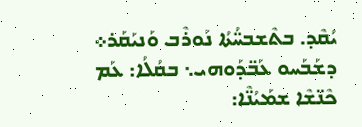ܝܳܩܶܕ. ܒܬܶܫܒܚ̈ܳܬܳܐ ܢܰܘܪܶܒ ܘܰܢܝܰܩܰܪ܀
ܕܫܰܒܰܚܘ ܥܰܒ̈ܕܰܘܗܝ܆ ܒܩܳܠܳܐ: ܥܰܡ ܟܶܢ̈ܫܶܐ ܫܡܰܝܳܢ̈ܶܐ: